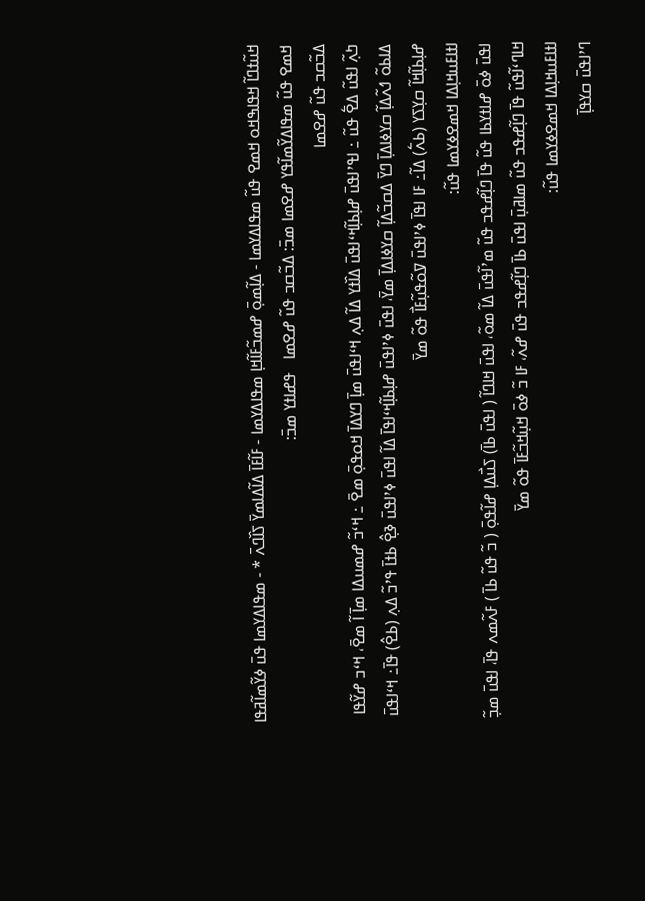ߞߎ߬ߙߣߊ߬ ߞߟߊߒߞߋ ߞߘߐ ߟߎ߬ ߘߟߊߡߌߘߊ - ߡߊ߲߬ߘߋ߲߫ ߝߘߏ߬ߓߊ߬ߞߊ߲ ߘߟߊߡߌߘߊ - ߓߊ߬ߓߊ߫ ߡߊ߬ߡߊߘߌ߫ ߖߊ߰ߣߍ߫ * - ߘߟߊߡߌߘߊ ߟߎ߫ ߦߌ߬ߘߊ߬ߥߟߊ
ߞߘߐ ߟߎ߬ ߘߟߊߡߌ߬ߘߊ߬ߟߌ ߝߐߘߊ ߘߏ߫: ߡߏ߬ߛߏ ߟߎ߬ ߝߐߘߊ   ߟߝߊߙߌ ߘߏ߫:
ߡߏ߬ߛߏ ߟߎ߬ ߝߐߘߊ
ߤߍ߲߬ ߊߟߎ߬ ߡߐ߱ ߟߎ߬ ߸ ߊߟߴߊߟߎ߫ ߝߊ߲ߕߊ߲߬ߞߵߊߟߎ߫ ߡߊ߰ߙߌ ߡߊ߬ ߡߍ߲ ߞߵߊߟߎ߫ ߘߊ߲߫ ߣߌߡߊ߫ ߞߋߟߋ߲߫ ߘߐ߫ ߸ ߞߵߏ߬ ߝߘߎߡߊ ߘߊ߲߫ ߊ߬ ߘߐ߫، ߞߵߏ ߝߌ߬ߟߊ ߡߊߕߋ߬ ߗߍ߬ߡߊ߲߬ ߛߌߦߊߡߊ߲߫ ߣߌ߫ ߡߛߏ߬ߡߊ߲߬ ߛߌߦߊߡߊ߲߫ ߘߌ߫، ߊߟߎ߫ ߦߴߊߟߎ߫ ߝߊ߲ߕߊ߲߬ߞߵߊߟߊ߫ ߡߊ߬ ߊߟߎ߫ ߦߴߊߟߎ߫ ߢߐ߲߮ ߕߙߊ߫ ߟߴߏ߬ ߡߍ߲ (ߕߐ߮) ߟߊ߫߸ ߞߵߊߟߎ߫ ߝߊ߲ߕߊ߲߬ߞߊ߬ ߛߌ߲ߖߌ (ߕߍ߱) ߡߊ߬߸ ߓߊ ߊߟߊ߫ ߦߴߊߟߎ߫ ߜߋ߬ߟߎ߲߬ߓߊ߯ ߟߋ߬ ߘߌ߫
ߊߙߊߓߎߞߊ߲ߡߊ ߞߘߐߦߌߘߊ ߟߎ߬:
ߊߟߎ߫ ߦߋ߫ ߝߊߙߌߕߊ ߟߎ߬ ߟߊ߫ ߣߊ߲߬ߝߟߏ ߟߎ߬ ߘߴߊ߬ߟߎ߫ ߡߊ߬ ߘߋ߬، ߊߟߎ߫ ߞߊߣߊ߬ ( ߊߟߎ߫ ߕߊ߫) ߖߎ߯ߡߊ߲ ߝߊ߬ߟߋ߲߫ ( ߏ߬ ߟߎ߬ ߕߊ߫ ) ߓߍ߬ߘߍ ߟߊ߫، ߊߟߎ߫ ߘߏ߲߬ ߞߊߣߵߊ߬ߟߎ߬ ߟߊ߫ ߣߊ߲߬ߝߟߏ ߟߎ߬ ߘߊߥߎ߲߫ ߊߟߎ߫ ߕߊ߫ ߣߊ߲߬ߝߟߏ ߟߎ߫ ߝߍ߬، ߓߊ ߏ߬ ߦߋ߫ ߞߎ߲߬ߞߏ߬ߓߊ߫ ߟߋ߬ ߘߌ߫
ߊߙߊߓߎߞߊ߲ߡߊ ߞߘߐߦߌߘߊ ߟߎ߬:
ߣߴߊߟߎ߫ ߛߌߟߊ߲߫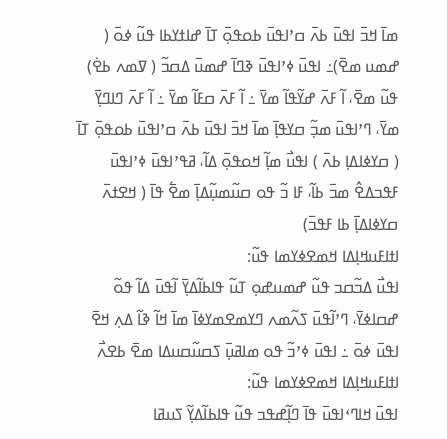ߘߊ߫ ߞߏ߫ ߊߟߎ߫ ߕߍ߫ ߛߴߊߟߎ߫ ߕߋߟߋ߲߫ ߠߊ߫ ߝߊߙߌߕߊ ߟߎ߬ ߦߋ߫ ( ߝߘߎ ߘߐ߫)߸ ߊߟߎ߫ ߦߴߊߟߎ߫ ߢߣߊ߫ ߝߘߎ߫ ߡߛߏ߬ ( ߜߘߍ ߕߐ߭) ߟߎ߬ ߘߐ߫، ߊ߬ ߓߍ߫ ߝߌ߬ߟߊ߬ ߘߌ߫ ߸ ߊ߬ ߓߍ߫ ߛߓߊ߬ ߘߌ߫ ߸ ߊ߬ ߓߍ߫ ߣߊߣߌ߲߫ ߘߌ߫، ߣߴߊߟߎ߫ ߘߏ߲߬ ߛߌߟߊ߲߫ ߘߊ߫ ߞߏ߫ ߊߟߎ߫ ߕߍ߫ ߛߴߊߟߎ߫ ߕߋߟߋ߲߫ ߠߊ߫ ( ߛߌߦߊߡߊ߲ ߕߍ߫ ) ߊߟߎ߯ ߘߊ߲߬ ߞߋߟߋ߲߫ ߡߊ߬، ߥߟߴߊߟߎ߫ ߦߴߊߟߎ߫ ߓߟߏߡߐ߮ ߘߏ߫ ߕߊ߬، ߓߊ ߏ߬ ߟߋ ߛߎ߬ߘߎ߲߬ߡߊ߲߫ ߘߐ߱ ߟߊ߫ ( ߞߐߙߍ߫ ߛߌߦߊߡߊ߲߫ ߕߊ ߓߟߏ߫)
ߊߙߊߓߎߞߊ߲ߡߊ ߞߘߐߦߌߘߊ ߟߎ߬:
ߊߟߎ߯ ߡߏ߬ߛߏ ߟߎ߬ ߝߘߎߝߋ߲ ߠߎ߬ ߟߊߕߊ߬ߡߌ߲߫ ߊ߬ߟߎ߫ ߡߊ߬ ߟߋ߬ ߝߛߊߦߌ߫، ߣߴߊ߬ߟߎ߫ ߖߍ߬ߘߍ ߣߌߘߐߘߌߦߊ߫ ߘߊ߫ ߞߊ߬ ߢߊ߬ ߡߍ߲ ߞߐ߫ ߊߟߎ߫ ߦߋ߫ ߸ ߊߟߎ߫ ߦߴߏ߬ ߟߋ ߘߊߥߎ߲߫ ߖߛߎ߬ߛߎߡߊ ߘߐ߫ ߕߐߍ߯
ߊߙߊߓߎߞߊ߲ߡߊ ߞߘߐߦߌߘߊ ߟߎ߬:
ߊߟߎ߫ ߞߊߣߵߊߟߎ߫ ߟߊ߫ ߣߊ߲߬ߝߟߏ ߟߎ߬ ߟߊߕߊ߬ߡߌ߲߬ ߖߎߥߊ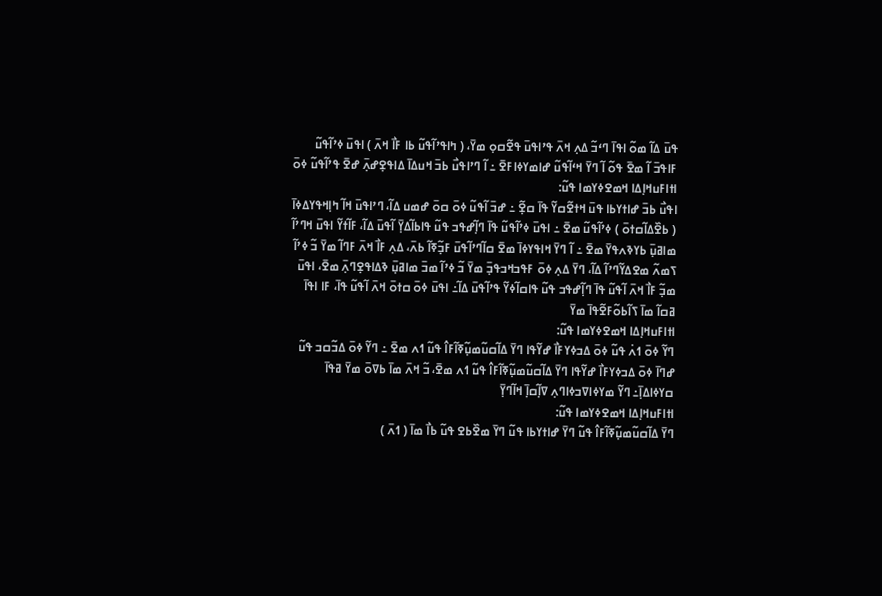ߟߎ߫ ߡߊ߬ ߘߋ߬ ߊߟߊ߫ ߣߵߏ߬ ߡߍ߲ ߞߍ߫ ߟߴߊߟߎ߫ ߟߐ߬ߛߋ߲ ߘߌ߫، ( ߤߊߟߴߊ߬ߟߎ߬ ߕߊ ߓߊ߯ ߞߍ߫ ) ߊߟߎ߫ ߦߴߊ߬ߟߎ߬ ߓߊߟߏ߫ ߊ߬ ߘߐ߫ ߟߋ߬ ߊ߬ ߣߌ߫ ߞߵߊ߬ߟߎ߬ ߝߊߘߌߦߊߓߐ߫ ߸ ߊ߬ ߣߴߊߟߎ߯ ߕߏ߫ ߞߎߡߊ߫ ߡߊߟߐ߲ߝߍ߲߫ ߝߐ߫ ߟߴߊ߬ߟߎ߬ ߦߋ߫
ߊߙߊߓߎߞߊ߲ߡߊ ߞߘߐߦߌߘߊ ߟߎ߬:
ߊߟߎ߯ ߕߏ߫ ߝߊߙߌߕߊ ߟߎ߫ ߞߙߐ߬ߛߌ߬ ߟߊ߫ ߛߐ߲߬ ߸ ߝߏ߫ ߊ߬ߟߎ߬ ߦߋ߫ ߛߋ߫ ߝߘߎ ߡߊ߬، ߣߴߊߟߎ߫ ߞߊ߬ ߤߊ߲ߞߟߌߡߦߊ߫ ( ߕߐ߰ߡߊ߬ߛߙߋ߫ ) ߦߴߊ߬ߟߎ߬ ߘߐ߫ ߸ ߊߟߎ߫ ߦߴߊ߬ߟߎ߬ ߟߊ߫ ߣߊ߲߬ߝߟߏ ߟߎ߬ ߟߊߕߊ߬ߡߌ߲߫ ߊ߬ߟߎ߫ ߡߊ߬، ߓߊ߬ߙߌ߬ ߊߟߎ߫ ߞߣߴߊ߬ ߘߊߥߎ߲߫ ߕߌߢߍߟߌ߫ ߘߐ߫ ߸ ߊ߬ ߣߌ߫ ߞߊߟߌߦߊ߫ ߘߐ߫ ߛߊ߬ߣߴߊ߬ߟߎ߫ ߓߏ߲߬ߧߊ߬ ߕߍ߫، ߡߍ߲ ߓߊ߯ ߞߍ߫ ߓߣߊ߬ ߘߌ߫ ߏ߬ ߦߴߊ߬ ߖߘߍ߬ ߘߐߡߌ߬ߣߴߊ߬ ߡߊ߬، ߣߌ߫ ߡߍ߲ ߦߋ߫ ߓߟߏߞߏߟߏ߲߫ ߘߌ߫ ߏ߬ ߦߴߊ߬ ߘߏ߫ ߘߊߥߎ߲߫ ߢߡߊߟߐ߲ߣߍ߲߫ ߘߐ߫، ߊߟߎ߫ ߘߏ߲߬ ߓߊ߯ ߞߍ߫ ߊ߬ߟߎ߬ ߟߊ߫ ߣߊ߲߬ߝߟߏ ߟߎ߬ ߟߊߛߊ߬ߦߌ߬ ߟߴߊ߬ߟߎ߫ ߡߊ߬߸ ߊߟߎ߫ ߦߋ߫ ߛߙߋ߫ ߞߍ߫ ߊ߬ߟߎ߬ ߟߊ߫، ߓߊ ߊߟߊ߫ ߥߛߊ߬ ߘߊ߫ ߖߊ߬ߕߋ߬ߓߐ߬ߟߊ߫ ߘߌ߫
ߊߙߊߓߎߞߊ߲ߡߊ ߞߘߐߦߌߘߊ ߟߎ߬:
ߣߌ߬ ߦߋ߫ ߗߍ߭ ߟߎ߬ ߦߋ߫ ߡߏߦߌߓߊ߯ ߝߌ߬ߟߊ ߣߌ߫ ߡߊ߬ߛߎ߬ߘߎ߲߬ߧߊ߬ߓߊ߮ ߟߎ߬ ߗߍ ߘߐ߫ ߸ ߣߌ߬ ߦߋ߫ ߡߏ߬ߛߏ ߟߎ߬ ߝߣߊ߫ ߦߋ߫ ߡߏߦߌߓߊ߯ ߝߌ߬ߟߊ ߣߌ߫ ߡߊ߬ߛߎ߬ߘߎ߲߬ߧߊ߬ߓߊ߮ ߟߎ߬ ߗߍ ߘߐ߫، ߏ߬ ߞߍ߫ ߘߊ߫ ߕߜߋ߫ ߘߌ߫ ߥߟߊ߫ ߛߌߦߊߡߊ߲߫߸ ߣߌ߬ ߘߌߦߊߜߏߦߊߣߍ߲ ߜߊ߲߬ߛߊ߲߫ ߞߊ߬ߣߌ߲߫
ߊߙߊߓߎߞߊ߲ߡߊ ߞߘߐߦߌߘߊ ߟߎ߬:
ߣߌ߫ ߡߊ߬ߛߎ߬ߘߎ߲߬ߧߊ߬ߓߊ߮ ߟߎ߬ ߣߌ߫ ߝߊߙߌߕߊ ߟߎ߬ ߣߌ߫ ߘߐ߰ߕߐ ߟߎ߬ ߕߊ߯ ߘߊ߫ ( ߗߍ߫ )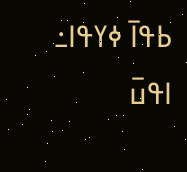ߕߟߊ߫ ߦߌߟߊ߸ ߊߟߎ߫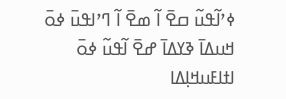ߦߴߊ߬ߟߎ߬ ߛߐ߫ ߊ߬ ߘߐ߫ ߊ߬ ߣߴߊߟߎ߫ ߦߋ߫ ߞߎߡߊ߫ ߢߌߡߊ߫ ߝߐ߫ ߊ߬ߟߎ߬ ߦߋ߫
ߊߙߊߓߎߞߊ߲ߡߊ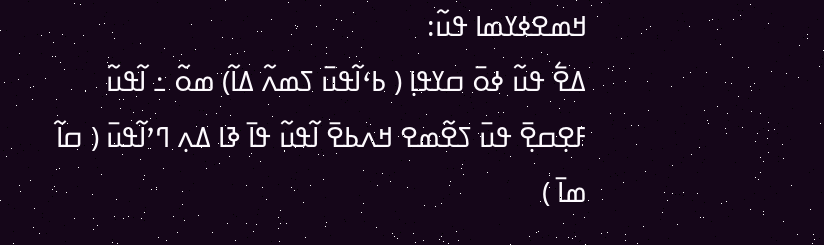ߞߘߐߦߌߘߊ ߟߎ߬:
ߡߐ߱ ߟߎ߬ ߦߋ߫ ߛߌߟߊ߲ ( ߕߵߊ߬ߟߎ߫ ߖߘߍ߬ ߡߊ߬) ߘߋ߬ ߸ ߊ߬ߟߎ߬ ߓߐ߲ߛߐ߲߫ ߟߎ߫ ߖߐ߬ߘߐ ߞߍߕߐ߫ ߊ߬ߟߎ߬ ߟߊ߫ ߢߊ ߡߍ߲ ߣߴߊ߬ߟߎ߫ ( ߛߊ߬ ߘߊ߫ )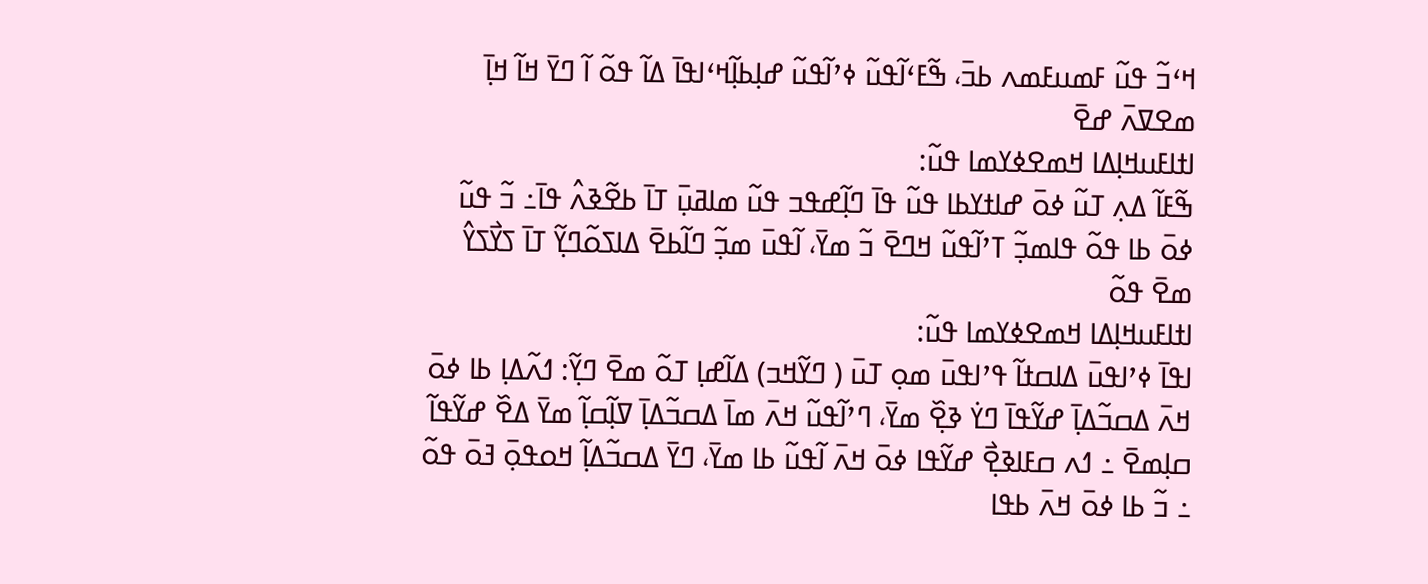ߞߵߏ߬ ߟߎ߬ ߓߘߎߓߘߍ ߕߏ߫، ߒ߬ߓߵߊ߬ߟߎ߬ ߦߴߊ߬ߟߎ߬ ߝߊ߲ߕߊ߲߬ߞߵߊߟߊ߫ ߡߊ߬ ߟߋ߬ ߊ߬ ߣߌ߫ ߞߊ߬ ߞߊ߲߫ ߘߐߜߍ߫ ߝߐ߫
ߊߙߊߓߎߞߊ߲ߡߊ ߞߘߐߦߌߘߊ ߟߎ߬:
ߒ߬ߓߊ߬ ߡߍ߲ ߠߎ߬ ߦߋ߫ ߝߊߙߌߕߊ ߟߎ߬ ߟߊ߫ ߣߊ߲߬ߝߟߏ ߟߎ߬ ߘߊߥߎ߲߫ ߠߊ߫ ߕߐ߬ߢߍ߮ ߟߊ߫߸ ߏ߬ ߟߎ߬ ߦߋ߫ ߕߊ ߟߋ߬ ߟߊߘߏ߲߬ ߠߴߊ߬ߟߎ߬ ߞߣߐ߫ ߏ߬ ߘߌ߫، ߊ߬ߟߎ߫ ߘߏ߲߬ ߣߊ߬ߕߐ߫ ߡߊߖߋ߬ߣߌ߲߬ ߠߊ߫ ߖߌ߯ߖߌ߮ ߘߐ߫ ߟߋ߬
ߊߙߊߓߎߞߊ߲ߡߊ ߞߘߐߦߌߘߊ ߟߎ߬:
ߊߟߊ߫ ߦߴߊߟߎ߫ ߡߊߛߙߊ߬ ߟߴߊߟߎ߫ ߘߋ߲ ߠߎ߫ ( ߣߌ߬ߞߏ) ߡߊ߬ߝߊ߲ ߠߋ߬ ߘߐ߫ ߣߌ߲߬: ߗߍ߬ߡߊ߲ ߕߊ ߦߋ߫ ߞߍ߫ ߡߛߏ߬ߡߊ߲߫ ߝߌ߬ߟߊ߫ ߣߌ߭ ߢߐ߲߰ ߘߌ߫، ߣߴߊ߬ߟߎ߬ ߞߍ߫ ߘߊ߫ ߡߛߏ߬ߡߊ߲߫ ߜߊ߲߬ߛߊ߲߬ ߘߌ߫ ߡߐ߰ ߝߌ߬ߟߊ߬ ߛߊ߲ߘߐ߫ ߸ ߗߍ ߛߓߊߢߐ߲߯ ߝߌ߬ߟߊ ߦߋ߫ ߞߍ߫ ߊ߬ߟߎ߬ ߕߊ ߘߌ߫، ߣߌ߫ ߡߛߏ߬ߡߊ߲߬ ߞߋߟߋ߲߫ ߔߋ߫ ߟߋ߬ ߸ ߏ߬ ߕߊ ߦߋ߫ ߞߍ߫ ߕߟߊ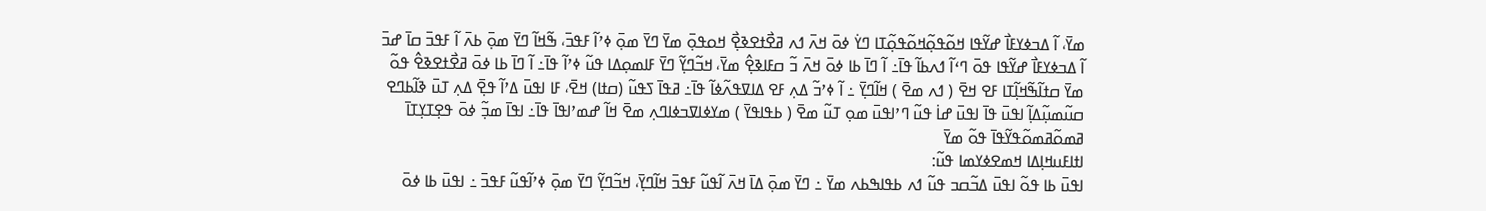ߘߌ߫، ߊ߬ ߡߏߦߌߓߊ߯ ߝߌ߬ߟߊ ߞߋ߬ߟߋ߲߬ߞߋ߬ߟߋ߲߬ߠߊ ߣߌ߭ ߦߋ߫ ߞߍ߫ ߗߍ ߥߐ߯ߙߐߢߐ߲߯ ߞߋߟߋ߲߫ ߘߌ߫ ߣߌ߫ ߘߋ߲߫ ߦߴߊ߬ ߓߟߏ߫، ߒ߬ߞߊ߬ ߣߌ߫ ߘߋ߲߫ ߕߍ߫ ߊ߬ ߓߟߏ߫ ߛߊ߫ ߝߏ߫ ߊ߬ ߡߏߦߌߓߊ߯ ߝߌ߬ߟߊ ߟߋ߫ ߣߵߊ߬ ߗߍߕߊ߬ ߟߊ߫߸ ߊ߬ ߣߊ߫ ߕߊ ߦߋ߫ ߞߍ߫ ߏ߬ ߛߓߊߢߐ߲߮ ߘߌ߫، ߞߏ߬ߣߌ߲߬ ߣߌ߫ ߓߊߘߋ߲ߡߊ ߟߎ߬ ߦߴߊ߬ ߟߊ߫߸ ߊ߬ ߣߊ߫ ߕߊ ߦߋ߫ ߥߐ߯ߙߐߢߐ߮ ߟߋ߬ ߘߌ߫ ߛߙߊ߬ߒ߬ߞߊ߲߬ߠߊ ߓߐ ߞߐ߫ ( ߗߍ ߘߐ߫ ) ߞߊ߬ߣߌ߲߫ ߸ ߊ߬ ߦߴߏ߬ ߡߍ߲ ߓߐ ߡߊߜߟߍ߬ߦߊ߬ ߟߊ߫߸ ߥߟߊ߫ ߖߟߎ߬ (ߛߙߊ) ߞߐ߫، ߓߊ ߊߟߎ߫ ߡߴߊ߬ ߟߐ߲߫ ߡߍ߲ ߠߎ߫ ߢߊ߬ߕߣߐ ߛߎ߬ߘߎ߲߬ߡߊ߲߬ ߊߟߎ߫ ߟߊ߫ ߊߟߎ߫ ߝߊ߭ ߟߎ߬ ߣߴߊߟߎ߫ ߘߋ߲ ߠߎ߬ ߘߐ߫ ( ߕߟߊߟߌ߫ ) ߘߌߦߊߜߏߦߊߣߍ߲ ߘߐ߫ ߞߊ߬ ߝߘߴߊߟߊ߫ ߟߊ߫߸ ߊߟߊ߫ ߘߏ߲߬ ߦߋ߫ ߟߐ߲ߠߌ߲ߠߊ߫ ߥߘߋ߬ߥߘߋ߬ߟߌ߬ߟߊ߫ ߟߋ߬ ߘߌ߫
ߊߙߊߓߎߞߊ߲ߡߊ ߞߘߐߦߌߘߊ ߟߎ߬:
ߊߟߎ߫ ߕߊ ߟߋ߬ ߊߟߎ߫ ߡߏ߬ߛߏ ߟߎ߬ ߗߍ ߕߟߊߒߕߍ ߘߌ߫ ߸ ߣߌ߫ ߘߋ߲߫ ߡߊ߫ ߞߍ߫ ߊ߬ߟߎ߬ ߓߟߏ߫ ߞߊ߬ߣߌ߲߫، ߞߏ߬ߣߌ߲߬ ߣߌ߫ ߘߋ߲߫ ߦߴߊ߬ߟߎ߬ ߓߟߏ߫ ߸ ߊߟߎ߫ ߕߊ ߦߋ߫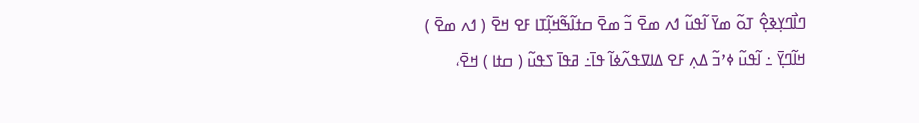ߣߊ߯ߣߌ߲ߢߐ߲߮ ߠߋ߬ ߘߌ߫ ߊ߬ߟߎ߬ ߗߍ ߘߐ߫ ߏ߬ ߘߐ߫ ߛߙߊ߬ߒ߬ߞߊ߲߬ߠߊ ߓߐ ߞߐ߫ ( ߗߍ ߘߐ߫ ) ߞߊ߬ߣߌ߲߫ ߸ ߊ߬ߟߎ߬ ߦߴߏ߬ ߡߍ߲ ߓߐ ߡߊߜߟߍ߬ߦߊ߬ ߟߊ߫߸ ߥߟߊ߫ ߖߟߎ߬ ( ߛߙߊ ) ߞߐ߫،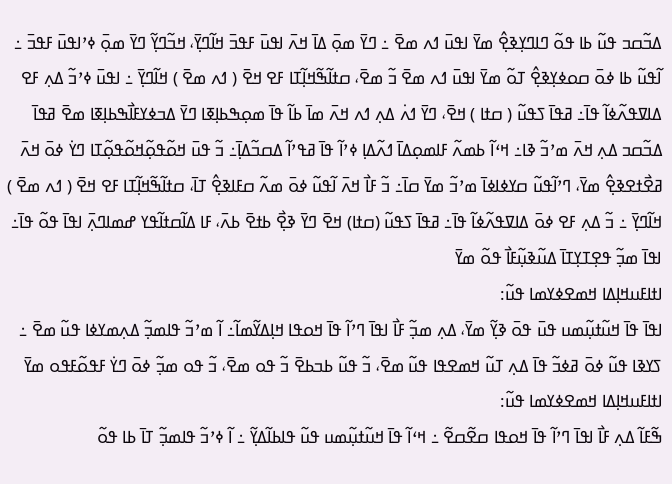ߡߏ߬ߛߏ ߟߎ߬ ߕߊ ߟߋ߬ ߣߊߣߌ߲ߢߐ߲߮ ߘߌ߫ ߊߟߎ߫ ߗߍ ߘߐ߫ ߸ ߣߌ߫ ߘߋ߲߫ ߡߊ߫ ߞߍ߫ ߊߟߎ߫ ߓߟߏ߫ ߞߊ߬ߣߌ߲߫، ߞߏ߬ߣߌ߲߬ ߣߌ߫ ߘߋ߲߫ ߦߴߊߟߎ߫ ߓߟߏ߫ ߸ ߊ߬ߟߎ߬ ߕߊ ߦߋ߫ ߛߋߦߌ߲ߢߐ߲߮ ߠߋ߬ ߘߌ߫ ߊߟߎ߫ ߗߍ ߘߐ߫ ߏ߬ ߘߐ߫، ߛߙߊ߬ߒ߬ߞߊ߲߬ߠߊ ߓߐ ߞߐ߫ ( ߗߍ ߘߐ߫ ) ߞߊ߬ߣߌ߲߫ ߸ ߊߟߎ߫ ߦߴߏ߬ ߡߍ߲ ߓߐ ߡߊߜߟߍ߬ߦߊ߬ ߟߊ߫߸ ߥߟߊ߫ ߖߟߎ߬ ( ߛߙߊ ) ߞߐ߫، ߣߌ߫ ߗߍ߭ ߡߍ߲ ߗߍ ߞߍ߫ ߘߊ߫ ߕߊ߬ ߟߊ߫ ߘߋ߲ߒߕߊ߲ߧߊ ߣߌ߫ ߡߏߦߌߓߊ߯ߒߕߊ߲ߧߊ ߘߐ߫ ߥߟߊ߫ ߡߏ߬ߛߏ ߡߍ߲ ߞߍ߫ ߘߴߏ߬ ߢߊ߸ ߞߵߊ߬ ߕߘߍ߬ ߓߊߘߋ߲ߡߊ߫ ߗߍ߬ߡߊ߲ ߦߴߊ߬ ߟߊ߫ ߥߟߴߊ߬ ߡߛߏ߬ߡߊ߲߫߸ ߏ߬ ߟߎ߫ ߞߋ߬ߟߋ߲߬ߞߋ߬ߟߋ߲߬ߠߊ ߣߌ߭ ߦߋ߫ ߞߍ߫ ߥߐ߯ߙߐߢߐ߲߮ ߘߌ߫، ߣߴߊ߬ߟߎ߬ ߛߌߦߊߦߊ߫ ߘߴߏ߬ ߘߌ߫ ߛߊ߫߸ ߏ߬ ߓߊ߯ ߞߍ߫ ߊ߬ߟߎ߬ ߦߋ߫ ߘߍ߬ ߛߓߊߢߐ߲߮ ߠߊ߫، ߛߙߊ߬ߒ߬ߞߊ߲߬ߠߊ ߓߐ ߞߐ߫ ( ߗߍ ߘߐ߫ ) ߞߊ߬ߣߌ߲߫ ߸ ߏ߬ ߡߍ߲ ߓߐ ߦߋ߫ ߡߊߜߟߍ߬ߦߊ߬ ߟߊ߫߸ ߥߟߊ߫ ߖߟߎ߬ (ߛߙߊ) ߞߐ߫ ߣߌ߫ ߢߐ߲߯ ߕߙߐ߫ ߕߍ߫، ߓߊ ߡߊ߬ߛߙߊ߬ߟߌ ߝߘߊߣߍ߲߫ ߊߟߊ߫ ߟߋ߬ ߟߊ߫߸ ߊߟߊ߫ ߘߏ߲߬ ߟߐ߲ߠߌ߲ߠߊ߫ ߡߎ߬ߢߎ߲߬ߓߊ߯ ߟߋ߬ ߘߌ߫
ߊߙߊߓߎߞߊ߲ߡߊ ߞߘߐߦߌߘߊ ߟߎ߬:
ߊߟߊ߫ ߟߊ߫ ߞߎ߬ߙߎ߲߬ߘߎ ߟߎ߫ ߟߋ߫ ߢߌ߲߬ ߘߌ߫، ߡߍ߲ ߘߏ߲߬ ߓߊ߯ ߊߟߊ߫ ߣߴߊ߬ ߟߊ߫ ߞߋߟߊ ߞߊ߲ߡߌ߬ߘߊ߬߸ ߊ߬ ߘߴߏ߬ ߟߊߘߏ߲߬ ߡߍ߲ߘߌߦߊ ߟߎ߬ ߘߐ߫ ߸ ߖߌߢߊ ߟߎ߬ ߦߋ߫ ߥߦߏ߬ ߟߊ߫ ߡߍ߲ ߠߎ߬ ߞߘߐߟߊ ߟߎ߬ ߘߐ߫، ߏ߬ ߟߎ߬ ߕߏߕߐ߫ ߏ߬ ߟߋ ߘߐ߫، ߏ߬ ߟߋ ߘߏ߲߬ ߦߋ߫ ߣߌ߭ ߓߟߋ߬ߓߟߋ ߘߌ߫
ߊߙߊߓߎߞߊ߲ߡߊ ߞߘߐߦߌߘߊ ߟߎ߬:
ߒ߬ߓߊ߬ ߡߍ߲ ߓߊ߯ ߊߟߊ߫ ߣߴߊ߬ ߟߊ߫ ߞߋߟߊ ߛߐ߬ߛߐ߬ ߸ ߞߵߊ߬ ߟߊ߫ ߞߎ߬ߙߎ߲߬ߘߎ ߟߎ߬ ߟߊߕߊ߬ߡߌ߲߬ ߸ ߊ߬ ߦߴߏ߬ ߟߊߘߏ߲߬ ߠߊ߫ ߕߊ ߟߋ߬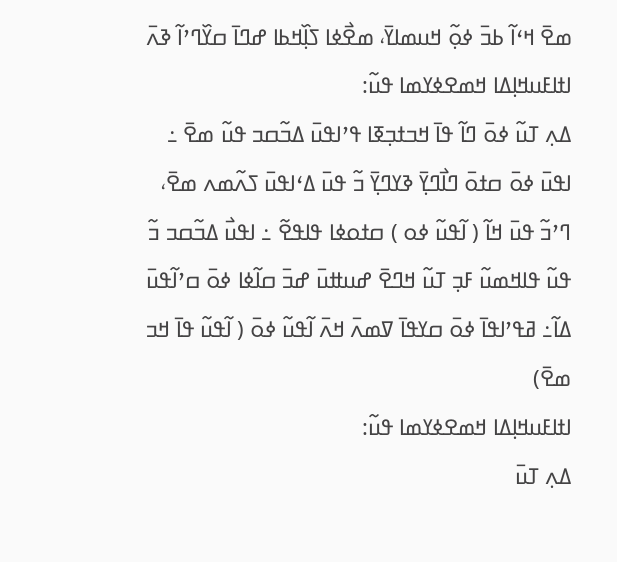ߘߐ߫ ߞߵߊ߬ ߕߏ߫ ߦߋ߲߬ ߞߎߘߊߌ߫، ߘߐ߯ߦߊ ߖߊ߲߰ߞߕߊ ߝߣߊ߫ ߛߌ߰ߣߴߊ߬ ߢߍ߫
ߊߙߊߓߎߞߊ߲ߡߊ ߞߘߐߦߌߘߊ ߟߎ߬:
ߡߍ߲ ߠߎ߬ ߦߋ߫ ߣߊ߬ ߟߊ߫ ߞߏߙߏ߲ߧߊ ߟߴߊߟߎ߫ ߡߏ߬ߛߏ ߟߎ߬ ߘߐ߫ ߸ ߊߟߎ߫ ߦߋ߫ ߛߙߋ߫ ߣߊ߯ߣߌ߲߫ ߢߌߣߌ߲߫ ߏ߬ ߟߎ߫ ߡߵߊߟߎ߫ ߖߍ߬ߘߍ ߘߐ߫، ߣߴߏ߬ ߟߎ߫ ߞߊ߬ ( ߊ߬ߟߎ߬ ߦߋ ) ߛߙߋߦߊ ߟߊߟߐ߬ ߸ ߊߟߎ߯ ߡߏ߬ߛߏ ߏ߬ ߟߎ߬ ߟߊߞߘߎ߬ ߓߏ߲ ߠߎ߬ ߞߣߐ߫ ߝߎߚߎ߫ ߝߏ߫ ߛߊ߬ߦߊ ߦߋ߫ ߛߴߊ߬ߟߎ߫ ߡߊ߬߸ ߥߟߴߊߟߊ߫ ߦߋ߫ ߛߌߟߊ߫ ߜߘߍ߫ ߞߍ߫ ߊ߬ߟߎ߬ ߦߋ߫ ( ߊ߬ߟߎ߬ ߟߊ߫ ߞߏ ߘߐ߫)
ߊߙߊߓߎߞߊ߲ߡߊ ߞߘߐߦߌߘߊ ߟߎ߬:
ߡߍ߲ ߠߎ߫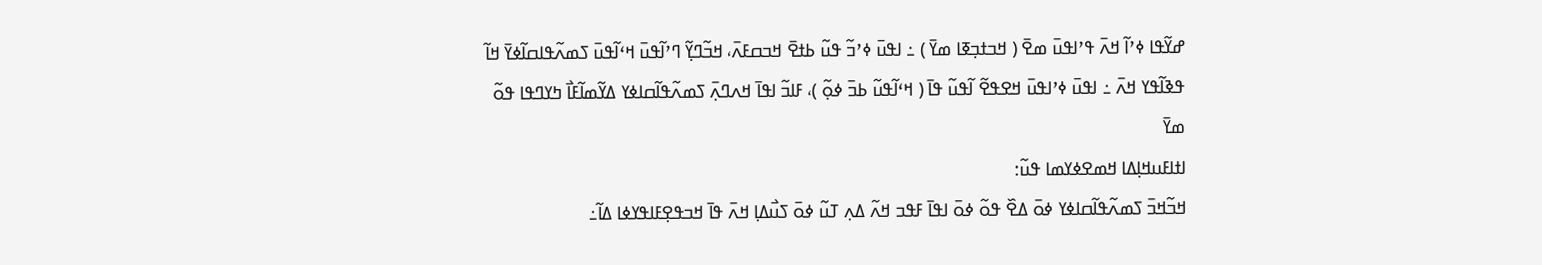ߝߌ߬ߟߊ ߦߴߊ߬ ߞߍ߫ ߟߴߊߟߎ߫ ߘߐ߫ ( ߞߏߙߏ߲ߧߊ ߘߌ߫ ) ߸ ߊߟߎ߫ ߦߴߏ߬ ߟߎ߬ ߕߙߐ߫ ߞߏߛߓߍ߫، ߞߏ߬ߣߌ߲߬ ߣߴߊ߬ߟߎ߫ ߞߵߊ߬ߟߎ߫ ߖߘߍ߬ߟߊߛߊ߬ߦߌ߫ ߞߊ߬ ߟߢߊ߬ߟߌ ߞߍ߫ ߸ ߊߟߎ߫ ߦߴߊߟߎ߫ ߞߐߟߐ߬ ߊ߬ߟߎ߬ ߟߊ߫ ( ߞߵߊ߬ߟߎ߬ ߕߏ߫ ߦߋ߲߬ )، ߓߊߏ߬ ߊߟߊ߫ ߞߍߣߍ߲߫ ߖߘߍ߬ߟߊ߬ߛߊߦߌ ߡߌ߬ߘߊ߬ߓߊ߯ ߤߌߣߟߊ ߟߋ߬ ߘߌ߫
ߊߙߊߓߎߞߊ߲ߡߊ ߞߘߐߦߌߘߊ ߟߎ߬:
ߞߏ߬ߞߏ߫ ߖߘߍ߬ߟߊ߬ߛߊߦߌ ߦߋ߫ ߡߐ߰ ߟߋ߬ ߦߋ߫ ߊߟߊ߫ ߓߟߏ ߞߍ߬ ߡߍ߲ ߠߎ߬ ߦߋ߫ ߖߎ߯ߡߊ߲ ߞߍ߫ ߟߊ߫ ߞߏߟߐ߲ߓߊߟߌߦߊ ߡߊ߬߸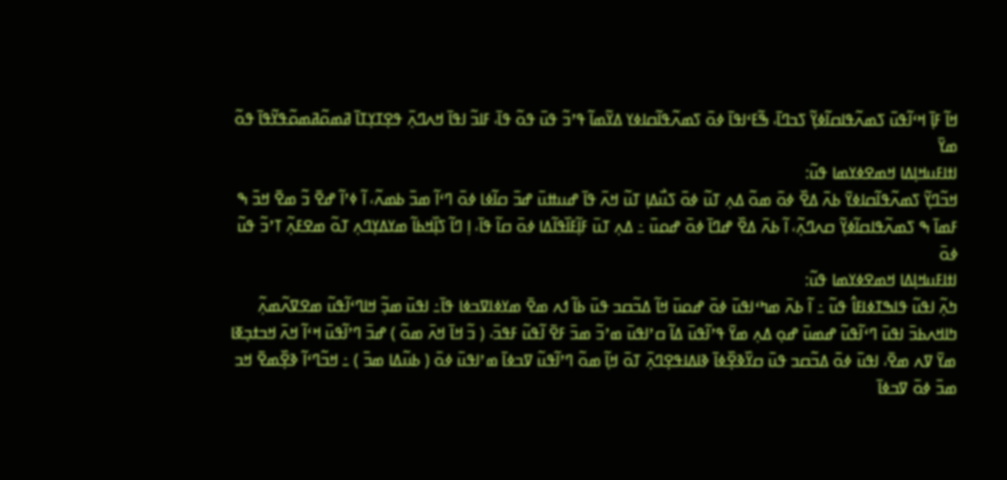ߞߊ߬ ߓߊ߲߫ ߞߵߊ߬ߟߎ߫ ߖߘߍ߬ߟߊߛߊ߬ߦߌ߲߬ ߖߏߣߊ߫، ߒ߬ߓߵߊߟߊ߫ ߦߋ߫ ߖߘߍ߬ߟߊ߬ߛߊߦߌ ߡߌ߬ߘߊ߬ ߟߴߏ߬ ߟߎ߫ ߟߋ߬ ߟߊ߫، ߓߊߏ߬ ߊߟߊ߫ ߞߍߣߍ߲߫ ߟߐ߲ߠߌ߲ߠߊ߫ ߥߘߋ߬ߥߘߋ߬ߟߌ߬ߟߊ߫ ߟߋ߬ ߘߌ߫
ߊߙߊߓߎߞߊ߲ߡߊ ߞߘߐߦߌߘߊ ߟߎ߬:
ߞߏ߬ߣߌ߲߬ ߖߘߍ߬ߟߊ߬ߛߊߦߌ߫ ߕߍ߫ ߡߐ߰ ߦߋ߫ ߘߋ߬ ߡߍ߲ ߠߎ߬ ߦߋ߫ ߖߎ߯ߡߊ߲ ߠߎ߬ ߞߍ߫ ߟߊ߫ ߝߎߚߎ߫ ߝߏ߫ ߛߊ߬ߦߊ ߦߋ߫ ߣߵߊ߬ ߘߏ߫ ߕߘߍ߬، ߊ߬ ߦߴߊ߬ ߝߐ߫ ߏ߬ ߘߐ߫ ߞߏ߫ ߒ ߓߘߊ߫ ߒ ߖߘߍ߬ߟߊߛߊ߬ߦߌ߲߬ ߛߍߣߍ߲߬، ߊ߬ ߕߍ߫ ߡߐ߰ ߝߣߊ߫ ߦߋ߫ ߝߋߎ߫ ߸ ߡߍ߲ ߠߎ߫ ߓߊ߲߬ߓߊ߰ߟߊ߬ߡߊ ߦߋ߫ ߛߊ߬ ߟߊ߫، ߊ߲ ߣߊ߬ ߖߊ߲߰ߞߕߊ߬ ߘߌߡߌ߲ߣߍ߲ ߠߋ߬ ߘߐߓߍ߲߬ ߠߴߏ߬ ߟߎ߬ ߦߋ߫
ߊߙߊߓߎߞߊ߲ߡߊ ߞߘߐߦߌߘߊ ߟߎ߬:
ߤߍ߲߬ ߊߟߎ߬ ߟߊߒߠߦߊߓߊ߮ ߟߎ߬ ߸ ߊ߬ ߕߍ߫ ߘߤߵߊߟߎ߫ ߦߋ߫ ߝߋߎ߫ ߞߊ߬ ߡߏ߬ߛߏ ߟߎ߫ ߕߊ߬ ߗߍ ߘߐ߫ ߘߌߦߊߜߏߦߊ ߟߊ߫߸ ߊߟߎ߫ ߘߏ߲߬ ߞߊߣߵߊ߬ߟߎ߬ ߘߐߜߍ߬ߘߍ߲߬ ߤߊߞߍߕߏ߫ ߊߟߎ߫ ߣߵߊ߬ߟߎ߬ ߝߘߎ߫ ߝߋ߲ ߡߍ߲ ߘߌ߫ ߟߴߊ߬ߟߎ߫ ߡߊ߬ ߛߴߊߟߎ߫ ߘߴߏ߬ ߘߏ߫ ߓߐ߫ ߊ߬ߟߎ߬ ߓߟߏ߫، ( ߏ߬ ߞߊ߫ ߞߍ߫ ߘߋ߬ ) ߝߏ߫ ߣߴߊ߬ߟߎ߫ ߞߵߊ߬ ߞߍ߫ ߞߏߙߏ߲ߧߊ ߘߌ߫ ߜߍ ߘߐ߫، ߊߟߎ߫ ߦߋ߫ ߡߏ߬ߛߏ ߟߎ߫ ߛߌ߰ߢߐ߲߰ߦߊ߫ ߢߊߡߊߟߐ߲ߣߍ߲߫ ߠߋ߫ ߞߊ߲߬ ߘߋ߬ ߣߴߊ߬ߟߎ߬ ߜߏߦߊ߫ ߘߴߊߟߎ߫ ߦߋ߫ ( ߕߎ߬ߡߊ ߘߏ߫ ) ߸ ߞߏ߬ߣߵߊ߬ ߢߐ߲߰ߘߐ߫ ߞߏ ߘߏ߫ ߦߋ߫ ߜߏߦߊ߫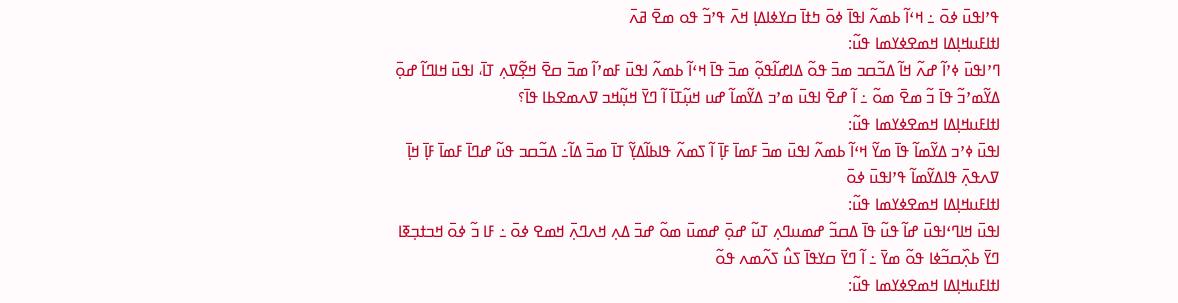ߟߴߊߟߎ߫ ߦߋ߫ ߸ ߞߵߊ߬ ߕߘߍ߬ ߊߟߊ߫ ߦߋ߫ ߤߙߊ߫ ߛߌߦߊߡߊ߲ ߞߍ߫ ߟߴߏ߬ ߟߋ ߘߐ߫ ߥߍ߫
ߊߙߊߓߎߞߊ߲ߡߊ ߞߘߐߦߌߘߊ ߟߎ߬:
ߣߴߊߟߎ߫ ߦߴߊ߬ ߝߍ߬ ߞߊ߬ ߡߏ߬ߛߏ ߘߏ߫ ߟߋ߬ ߡߊߝߊ߬ߟߋ߲߬ ߘߏ߫ ߟߊ߫ ߞߵߊ߬ ߕߘߍ߬ ߊߟߎ߫ ߓߘߴߊ߬ ߘߏ߫ ߛߐ߫ ߞߐ߲߬ߜߍ߲ ߠߊ߫، ߊߟߎ߫ ߞߊߣߊ߬ ߝߋ߲߫ ߡߌ߬ߘߴߏ߬ ߟߊ߫ ߏ߬ ߘߐ߫ ߘߋ߬ ߸ ߊ߬ ߝߐ߫ ߊߟߎ߫ ߘߴߏ ߡߌ߬ߘߊ߬ ߝߎ ߞߎ߲߬ߠߊ߫ ߊ߬ ߣߌ߫ ߞߎ߲߬ߞߏ ߜߍߘߐߕߊ ߟߊ߫؟
ߊߙߊߓߎߞߊ߲ߡߊ ߞߘߐߦߌߘߊ ߟߎ߬:
ߊߟߎ߫ ߦߴߏ ߡߌ߬ߘߊ߬ ߟߊ߫ ߘߌ߬ ߞߵߊ߬ ߕߘߍ߬ ߊߟߎ߫ ߘߏ߫ ߓߘߊ߫ ߓߊ߲߫ ߊ߬ ߖߘߍ߬ ߟߊߕߊ߬ߡߌ߲߬ ߠߊ߫ ߘߏ߫ ߡߊ߬߸ ߡߏ߬ߛߏ ߟߎ߬ ߝߣߊ߫ ߓߘߊ߫ ߓߊ߲߫ ߞߊ߲߫ ߜߍߟߍ߲߫ ߟߊߡߌ߬ߘߊ߬ ߟߴߊߟߎ߫ ߦߋ߫
ߊߙߊߓߎߞߊ߲ߡߊ ߞߘߐߦߌߘߊ ߟߎ߬:
ߊߟߎ߫ ߞߊߣߵߊߟߎ߫ ߝߊ߬ ߟߎ߬ ߟߊ߫ ߡߛߏ߬ ߝߘߎߣߍ߲ ߠߎ߬ ߝߋ߲߫ ߝߘߎ߫ ߘߋ߬ ߝߏ߫ ߡߍ߲ ߞߍߣߍ߲߫ ߞߘߐ ߦߋ߫ ߸ ߓߊ ߏ߬ ߦߋ߫ ߞߏߙߏ߲ߧߊ ߣߌ߫ ߕߍ߲߰ߛߏ߬ߦߊ ߟߋ߬ ߘߌ߫ ߸ ߊ߬ ߣߌ߫ ߛߌߟߊ߫ ߖߎ߮ ߖߍ߬ߘߍ ߟߋ߬
ߊߙߊߓߎߞߊ߲ߡߊ ߞߘߐߦߌߘߊ ߟߎ߬: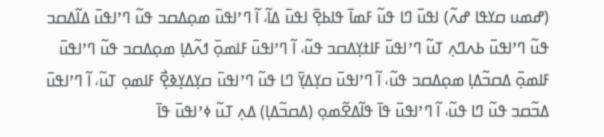(ߝߘߎ ߛߌߟߊ ߝߍ߬) ߊߟߎ߫ ߣߊ ߟߎ߬ ߓߘߊ߫ ߟߊߕߐ߲߫ ߊߟߎ߫ ߡߊ߬، ߊ߬ ߣߴߊߟߎ߫ ߘߋ߲ߡߛߏ ߟߎ߬ ߣߴߊߟߎ߫ ߡߊ߬ߡߛߏ ߟߎ߬ ߣߴߊߟߎ߫ ߕߍߣߍ߲ ߠߎ߬ ߣߴߊߟߎ߫ ߓߊߙߌ߲ߡߛߏ ߟߎ߬، ߊ߬ ߣߴߊߟߎ߫ ߓߊߘߋ߲߫ ߗߍ߬ߡߊ߲ ߘߋ߲ߡߛߏ ߟߎ߬ ߣߴߊߟߎ߫ ߓߊߘߋ߲߫ ߡߛߏ߬ߡߊ߲ ߘߋ߲ߡߛߏ ߟߎ߬، ߊ߬ ߣߴߊߟߎ߫ ߛߌ߲ߡߌ߲߫ ߣߊ ߟߎ߬ ߣߴߊߟߎ߫ ߛߌ߲ߡߌ߲ߢߐ߲߯ ߓߊߘߋ߲ ߠߎ߬، ߊ߬ ߣߴߊߟߎ߫ ߡߏ߬ߛߏ ߟߎ߬ ߣߊ ߟߎ߬، ߊ߬ ߣߴߊߟߎ߫ ߟߊ߫ ߟߊ߬ߡߐ߬ߘߋ߲ (ߡߛߏ߬ߡߊ߲) ߡߍ߲ ߠߎ߬ ߦߴߊߟߎ߫ ߟߊ߫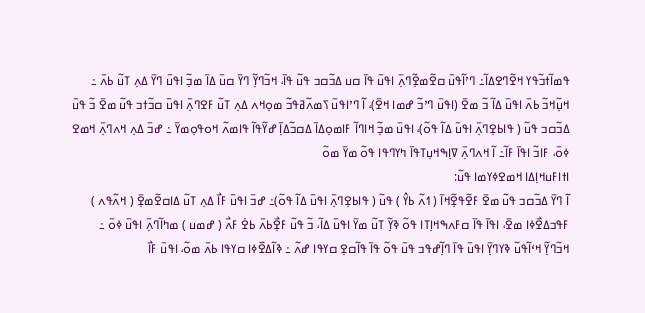ߟߘߊ߬ߙߏ߬ߟߌ ߞߐ߬ߣߐߡߊ߬߸ ߣߴߊ߬ߟߎ߫ ߛߐ߬ߘߐ߲߬ߣߍ߲߫ ߊߟߎ߫ ߟߊ߫ ߛߎ ߡߏ߬ߛߏ ߟߎ߬ ߟߊ߫، ߞߏ߬ߣߌ߲߬ ߣߌ߫ ߛߎ߫ ߡߊ߫ ߘߏ߲߬ ߊߟߎ߫ ߣߌ߫ ߡߍ߲ ߠߎ߬ ߕߍ߫ ߸ ߞߎ߲߬ߞߏ߬ ߕߍ߫ ߊߟߎ߫ ߡߊ߬ ߏ߬ ߘߐ߫ (ߊߟߎ߫ ߣߴߏ߬ ߝߘߊ ߞߐ߫)، ߊ߬ ߣߴߊߟߎ߫ ߖߘߍ߬ߥߟߏ߬ ߘߋ߲ߞߍ ߡߍ߲ ߠߎ߬ ߓߐߣߍ߲߫ ߊߟߎ߫ ߛߏ߬ߙߏ ߟߎ߬ ߘߐ߫ ߏ߬ ߟߎ߫ ߡߏ߬ߛߏ ߟߎ߬ ( ߟߊߕߐ߲ߣߍ߲߫ ߊߟߎ߫ ߡߊ߬ ߟߋ߬)، ߊߟߎ߫ ߘߏ߲߬ ߞߊߣߊ߬ ߓߊߘߋ߲ߡߊ߫ ߡߛߏ߬ߡߊ߲߫ ߝߌ߬ߟߊ߬ ߟߊߘߍ߬ ߞߋߟߋ߲ߘߌ߫ ߸ ߝߏ߫ ߡߍ߲ ߞߍߣߍ߲߫ ߞߘߐ ߦߋ߫، ߓߊߏ߬ ߊߟߊ߫ ߓߊ߬߸ ߊ߬ ߞߍߣߍ߲߫ ߜߊ߲ߒߞߎ߲ߠߟߊ߫ ߤߌߣߟߊ ߟߋ߬ ߘߌ߫ ߘߋ߬
ߊߙߊߓߎߞߊ߲ߡߊ ߞߘߐߦߌߘߊ ߟߎ߬:
ߊ߬ ߣߌ߫ ߡߏ߬ߛߏ ߟߎ߬ ߘߐ߫ ߓߐ߬ߟߐ߲߬ߞߊ߫ ( ߗߍ߬ ߕߌ߮ ) ߟߎ߬ ( ߟߊߕߐ߲ߣߍ߲߫ ߊߟߎ߫ ߡߊ߬ ߟߋ߬)߸ ߝߏ߫ ߊߟߎ߫ ߓߊ߯ ߡߍ߲ ߠߎ߬ ߡߊߛߐ߬ߘߐ߲߫ ( ߞߍ߬ߟߍ ) ߓߟߏߡߐ߯ߦߊ ߘߐ߫، ߊߟߊ߫ ߟߊ߫ ߛߓߍߒߞߊ߲ߠߊ ߟߋ߬ ߢߌ߲߬ ߠߎ߬ ߘߌ߫ ߊߟߎ߫ ߡߊ߬، ߏ߬ ߟߎ߬ ߓߐ߲߯ߕߍ߫ ߕߐ߭ ߓߍ߯ ( ߝߘߎ ) ߘߤߊ߬ߣߍ߲߫ ߊߟߎ߫ ߦߋ߫ ߸ ߞߏ߬ߣߌ߲߬ ߞߵߊ߬ߟߎ߬ ߢߌߣߌ߲߫ ߊߟߎ߫ ߟߊ߫ ߣߊ߲߬ߝߟߏ ߟߎ߫ ߟߋ߬ ߟߊ߫ ߟߊ߬ߛߐ߲ ߛߌߟߊ ߝߍ߬ ߸ ߢߊ߬ߡߐ߰ߦߊ ߛߌߟߊ ߕߍ߫ ߘߋ߬، ߊߟߎ߫ ߓߊ߯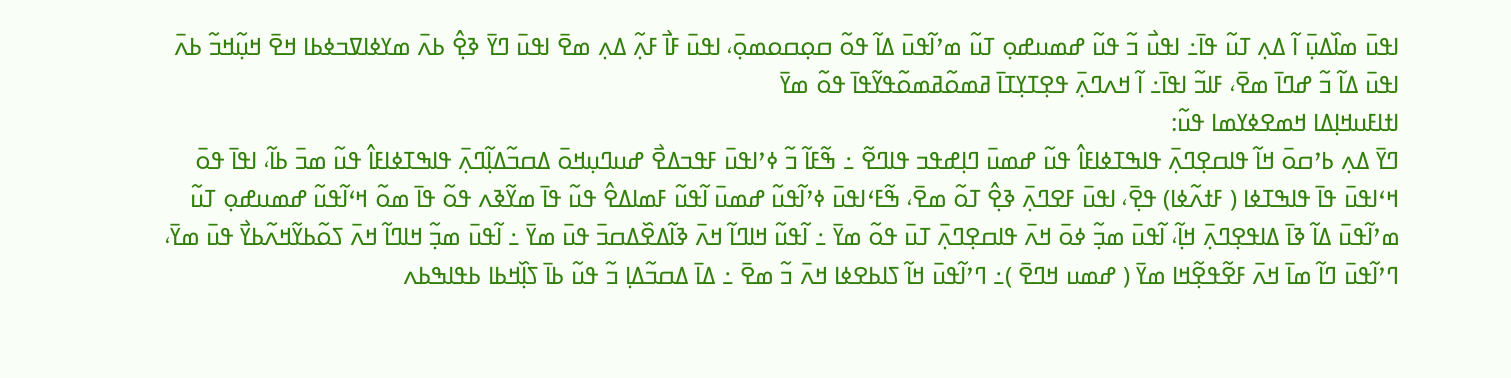ߊߟߎ߫ ߘߊ߰ߡߎ߲߫ ߊ߬ ߡߍ߲ ߠߎ߬ ߟߊ߫߸ ߊߟߎ߯ ߏ߬ ߟߎ߬ ߝߘߎߝߋ߲ ߠߎ߬ ߘߴߊ߬ߟߎ߫ ߡߊ߬ ߟߋ߬ ߛߋ߲ߛߋߘߋ߲߫، ߊߟߎ߫ ߓߊ߯ ߓߍ߲߬ ߡߍ߲ ߘߐ߫ ߊߟߎ߫ ߣߌ߫ ߢߐ߲߮ ߕߍ߫ ߘߌߦߊߜߏߦߕߊ ߞߐ߫ ߞߎ߲߬ߞߏ߬ ߕߍ߫ ߊߟߎ߫ ߡߊ߬ ߏ߬ ߝߣߊ߫ ߘߐ߫، ߓߊߏ߬ ߊߟߊ߫߸ ߊ߬ ߞߍߣߍ߲߫ ߟߐ߲ߠߌ߲ߠߊ߫ ߥߘߋ߬ߥߘߋ߬ߟߌ߬ߟߊ߫ ߟߋ߬ ߘߌ߫
ߊߙߊߓߎߞߊ߲ߡߊ ߞߘߐߦߌߘߊ ߟߎ߬:
ߣߌ߫ ߡߍ߲ ߕߴߛߋ߫ ߞߊ߬ ߟߊߛߐ߲ߣߍ߲߫ ߟߊߒߠߦߊߓߊ߮ ߟߎ߬ ߝߘߎ߫ ߣߊ߲ߝߟߏ ߟߊߣߐ߬ ߸ ߒ߬ߓߊ߬ ߏ߬ ߦߴߊߟߎ߫ ߓߟߏߡߐ߯ ߝߎߣߎ߲ߞߋ߫ ߡߛߏ߬ߡߊ߲߬ߣߍ߲߫ ߟߊߒߠߦߊߓߊ߮ ߟߎ߬ ߘߏ߫ ߕߊ߬، ߊߟߊ߫ ߟߋ߫ ߞߵߊߟߎ߫ ߟߊ߫ ߟߊߒߠߦߊ ( ߓߙߍ߬ߦߊ) ߟߐ߲߫، ߊߟߎ߫ ߓߐߣߍ߲߫ ߢߐ߲߮ ߠߋ߬ ߘߐ߫، ߒ߬ߓߵߊߟߎ߫ ߦߴߊ߬ߟߎ߬ ߝߘߎ߫ ߊ߬ߟߎ߬ ߓߘߊߡߐ߮ ߟߎ߬ ߟߊ߫ ߘߌ߬ߢߍ ߟߋ߬ ߟߊ߫ ߘߋ߬ ߞߵߊ߬ߟߎ߬ ߝߘߎߝߋ߲ ߠߎ߬ ߘߴߊ߬ߟߎ߫ ߡߊ߬ ߢߊ߫ ߡߊߟߐ߲ߣߍ߲߫ ߞߊ߲߬، ߊ߬ߟߎ߫ ߘߏ߲߬ ߦߋ߫ ߞߍ߫ ߟߊߛߐ߲ߣߍ߲߫ ߠߎ߫ ߟߋ߬ ߘߌ߫ ߸ ߊ߬ߟߎ߬ ߞߊߣߊ߬ ߞߍ߫ ߢߊ߬ߡߐ߰ߡߛߏ߫ ߟߎ߫ ߘߌ߫ ߸ ߊ߬ߟߎ߫ ߘߏ߲߬ ߞߊߣߊ߬ ߞߍ߫ ߖߋ߬ߕߌ߬ߞߍ߬ߕߌ߯ ߟߎ߫ ߘߌ߫، ߣߴߊ߬ߟߎ߫ ߣߊ߬ ߘߊ߫ ߞߍ߫ ߓߐ߬ߟߐ߲߬ߞߊ ߘߌ߫ ( ߝߘߎ ߞߣߐ߫ )߸ ߣߴߊ߬ߟߎ߫ ߞߊ߬ ߖߊߕߐߦߊ ߞߍ߫ ߏ߬ ߘߐ߫ ߸ ߡߊ߫ ߡߛߏ߬ߡߊ߲ ߏ߬ ߟߎ߬ ߕߊ߫ ߖߊ߲߰ߞߕߊ ߕߟߊߒߕߍ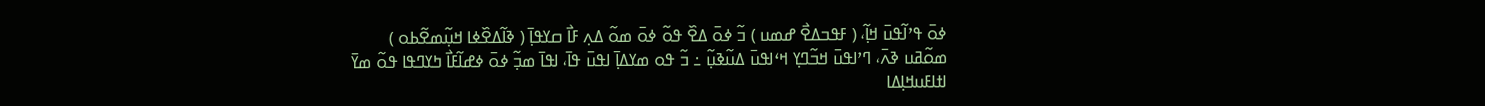ߦߋ߫ ߟߴߊ߬ߟߎ߫ ߞߊ߲߬، ( ߓߟߏߡߐ߯ ߝߘߎ ) ߏ߬ ߦߋ߫ ߡߐ߰ ߟߋ߬ ߦߋ߫ ߘߋ߬ ߡߍ߲ ߓߊ߯ ߛߌߟߊ߲߫ ( ߢߊ߬ߡߐ߰ߦߊ ߞߎ߲߬ߘߐ߬ߕߋ ) ߘߋ߬ߥߎ ߢߍ߫، ߣߴߊߟߎ߫ ߞߏ߬ߣߌ߲ ߞߵߊߟߎ߫ ߡߎ߬ߢߎ߲߬ ߸ ߏ߬ ߟߋ ߘߌߡߊ߲߫ ߊߟߎ߫ ߟߊ߫، ߊߟߊ߫ ߘߏ߲߬ ߦߋ߫ ߦߝߊ߬ߓߊ߯ ߤߌߣߟߊ ߟߋ߬ ߘߌ߫
ߊߙߊߓߎߞߊ߲ߡߊ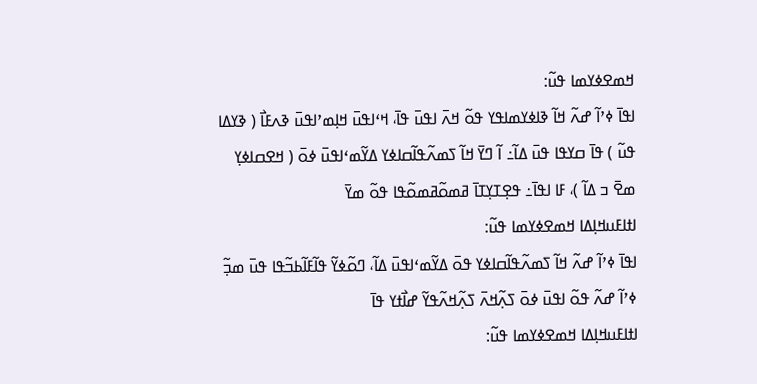ߞߘߐߦߌߘߊ ߟߎ߬:
ߊߟߊ߫ ߦߴߊ߬ ߝߍ߬ ߞߊ߬ ߢߊߦߌߘߊߟߌ ߟߋ߬ ߞߍ߫ ߊߟߎ߫ ߟߊ߫، ߞߵߊߟߎ߫ ߞߊ߲ߘߴߊߟߎ߫ ߢߍߓߊ߯ ( ߢߌߡߊ ߟߎ߬ ) ߟߊ߫ ߛߌߟߊ ߟߎ߫ ߡߊ߬߸ ߊ߬ ߣߌ߫ ߞߊ߬ ߖߘߍ߬ߟߊ߬ߛߊߦߌ ߡߌ߬ߘߵߊߟߎ߫ ߦߋ߫ ( ߞߐߛߊߦߌ߲ ߘߐ߫ ߏ ߡߊ߬ )، ߓߊ ߊߟߊ߫߸ ߟߐ߲ߠߌ߲ߠߊ߫ ߥߘߋ߬ߥߘߋ߬ߟߊ ߟߋ߬ ߘߌ߫
ߊߙߊߓߎߞߊ߲ߡߊ ߞߘߐߦߌߘߊ ߟߎ߬:
ߊߟߊ߫ ߦߴߊ߬ ߝߍ߬ ߞߊ߬ ߖߘߍ߬ߟߊ߬ߛߊߦߌ ߟߋ߫ ߡߌ߬ߘߵߊߟߎ߫ ߡߊ߬، ߣߋ߬ߦߌ߬ ߟߊ߬ߓߊ߬ߕߏ߬ߟߊ ߟߎ߫ ߘߏ߲߬ ߦߴߊ߬ ߝߍ߬ ߟߋ߬ ߊߟߎ߫ ߦߋ߫ ߖߍ߲߬ߞߍ߫ ߖߍ߲߬ߞߍ߬ߟߌ߬ ߝߊ߯ߙߌ ߟߊ߫
ߊߙߊߓߎߞߊ߲ߡߊ ߞߘߐߦߌߘߊ ߟߎ߬: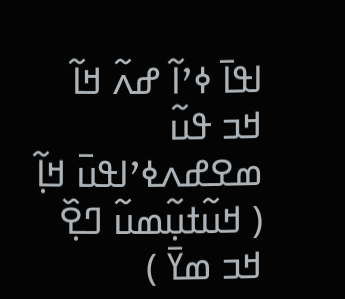ߊߟߊ߫ ߦߴߊ߬ ߝߍ߬ ߞߊ߬ ߞߏ ߟߎ߬ ߘߐߝߍߦߴߊߟߎ߫ ߞߊ߲߬ ( ߞߎ߬ߙߎ߲߬ߘߎ߬ ߣߐ߲߰ ߞߏ ߘߌ߫ )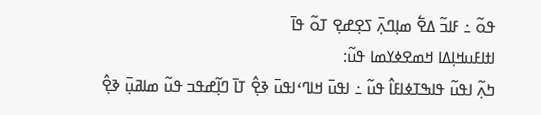ߟߋ߬ ߸ ߓߊߏ߬ ߡߐ߱ ߘߊ߲ߣߍ߲߫ ߖߐ߲ߝߐ߲ ߠߋ߬ ߟߊ߫
ߊߙߊߓߎߞߊ߲ߡߊ ߞߘߐߦߌߘߊ ߟߎ߬:
ߤߍ߲߬ ߊߟߎ߬ ߟߊߒߠߦߊߓߊ߮ ߟߎ߬ ߸ ߊߟߎ߫ ߞߊߣߵߊߟߎ߫ ߢߐ߲߮ ߠߊ߫ ߣߊ߲߬ߝߟߏ ߟߎ߬ ߘߊߥߎ߲߫ ߢߐ߲߮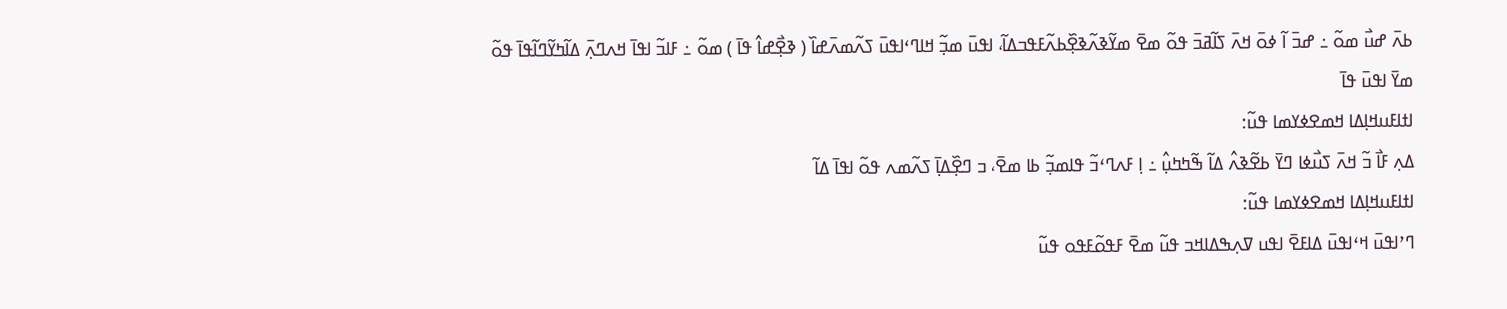ߕߍ߫ ߝߎ߯ ߘߋ߬ ߸ ߝߏ߫ ߊ߬ ߦߋ߫ ߞߍ߫ ߖߊ߬ߥߏ߫ ߟߋ߬ ߘߐ߫ ߘߌ߬ߢߍ߬ߢߐ߲߰ߕߍ߬ߓߟߏߡߊ߬، ߊߟߎ߫ ߘߏ߲߬ ߞߊߣߵߊߟߎ߫ ߖߍ߬ߘߍ߫ߝߊ߰ ( ߢߐ߲߯ߝߊ߮ ߟߊ߫ ) ߘߋ߬ ߸ ߓߊߏ߬ ߊߟߊ߫ ߞߍߣߍ߲߫ ߡߊ߬ߤߌ߬ߣߊ߬ߟߊ߫ ߟߋ߬ ߘߌ߫ ߊߟߎ߫ ߟߊ߫
ߊߙߊߓߎߞߊ߲ߡߊ ߞߘߐߦߌߘߊ ߟߎ߬:
ߡߍ߲ ߓߊ߯ ߏ߬ ߞߍ߫ ߖߎ߯ߦߊ ߣߌ߫ ߕߐ߬ߢߍ߮ ߡߊ߬ ߒ߬ߤߤߎ߲߮ ߸ ߊ߲ ߓߍߣߵߏ߬ ߟߊߘߏ߲߬ ߕߊ ߘߐ߫، ߏ ߣߐ߲߰ߡߊ߲߫ ߖߍ߬ߘߍ ߟߋ߬ ߊߟߊ߫ ߡߊ߬
ߊߙߊߓߎߞߊ߲ߡߊ ߞߘߐߦߌߘߊ ߟߎ߬:
ߣߴߊߟߎ߫ ߞߵߊߟߎ߫ ߡߊߓߐ߫ ߊߟߎ ߜߍ߲ߒߡߊߞߏ ߟߎ߬ ߘߐ߫ ߓߟߋ߬ߓߟߋ ߟߎ߬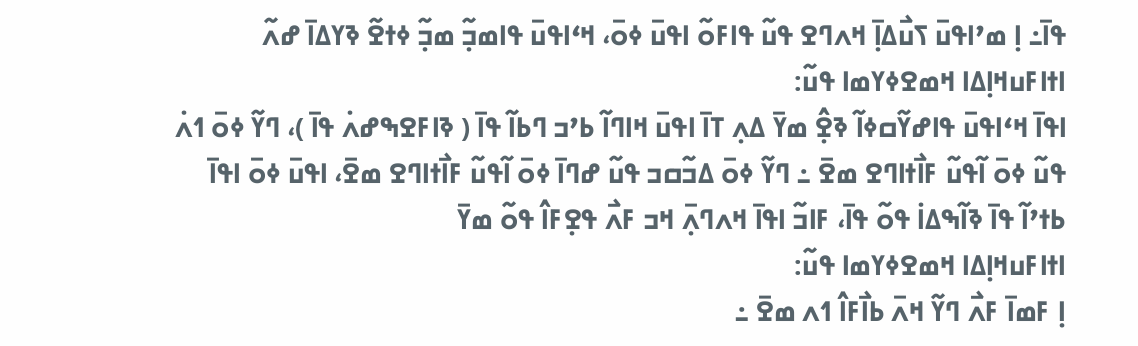ߟߊ߫߸ ߊ߲ ߘߴߊߟߎ߫ ߖߎ߯ߡߊ߲߫ ߞߍߣߐ ߟߎ߬ ߟߊߓߋ߬ ߊߟߎ߫ ߦߋ߫، ߞߵߊߟߎ߫ ߟߊߘߏ߲߬ ߘߏ߲߬ ߦߙߐ߬ ߢߌߡߊ߫ ߝߍ߬
ߊߙߊߓߎߞߊ߲ߡߊ ߞߘߐߦߌߘߊ ߟߎ߬:
ߊߟߊ߫ ߞߵߊߟߎ߫ ߟߊߝߌ߬ߛߦߊ߬ ߢߐ߲߮ ߘߌ߫ ߡߍ߲ ߠߊ߫ ߊߟߎ߫ ߞߊߣߊ߬ ߕߴߏ ߣߕߊ߬ ߟߊ߫ ( ߢߊߓߐߒߝߍ߭ ߟߊ߫ )، ߣߌ߬ ߦߋ߫ ߗߍ߭ ߟߎ߬ ߦߋ߫ ߊ߬ߟߎ߬ ߓߊ߯ߙߊߣߐ ߘߐ߫ ߸ ߣߌ߬ ߦߋ߫ ߡߏ߬ߛߏ ߟߎ߬ ߝߣߊ߫ ߦߋ߫ ߊ߬ߟߎ߬ ߓߊ߯ߙߊߣߐ ߘߐ߫، ߊߟߎ߫ ߦߋ߫ ߊߟߊ߫ ߕߙߴߊ߬ ߟߊ߫ ߢߊ߬ߒߡߊ߭ ߟߋ߬ ߟߊ߫، ߓߊߏ߬ ߊߟߊ߫ ߞߍߣߍ߲߫ ߞߏ ߓߍ߯ ߟߐ߲ߓߊ߮ ߟߋ߬ ߘߌ߫
ߊߙߊߓߎߞߊ߲ߡߊ ߞߘߐߦߌߘߊ ߟߎ߬:
ߊ߲ ߓߘߊ߫ ߓߍ߯ ߣߌ߬ ߞߍ߫ ߕߊ߯ߓߊ߮ ߗߍ ߘߐ߫ ߸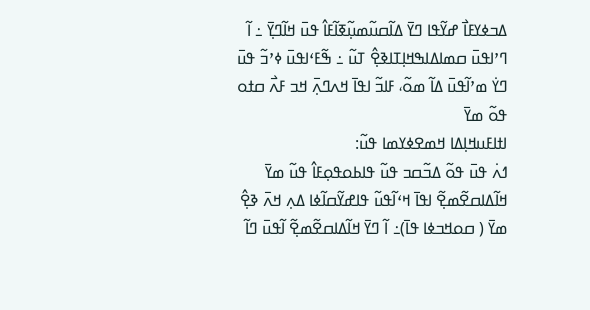ߡߏߦߌߓߊ߯ ߝߌ߬ߟߊ ߣߌ߫ ߡߊ߬ߛߎ߬ߘߎ߲߬ߧߊ߬ߓߊ߮ ߟߎ߫ ߞߊ߬ߣߌ߲߫ ߸ ߊ߬ ߣߴߊߟߎ߫ ߛߘߊߡߊߒߞߊ߲ߠߊߢߐ߲߮ ߠߎ߬ ߸ ߒ߬ߓߵߊߟߎ߫ ߦߴߏ߬ ߟߎ߫ ߣߌ߭ ߘߴߊ߬ߟߎ߫ ߡߊ߬ ߘߋ߬، ߓߊߏ߬ ߊߟߊ߫ ߞߍߣߍ߲߫ ߞߏ ߓߍ߯ ߛߙߋ ߟߋ߬ ߘߌ߫
ߊߙߊߓߎߞߊ߲ߡߊ ߞߘߐߦߌߘߊ ߟߎ߬:
ߗߍ߭ ߟߎ߫ ߟߋ߬ ߡߏ߬ߛߏ ߟߎ߬ ߟߊߕߋߟߋ߲ߓߊ߮ ߟߎ߬ ߘߌ߫ ߞߊ߬ߡߊߛߐ߬ߘߐ߲߬ ߊߟߊ߫ ߞߵߊ߬ߟߎ߬ ߟߊߝߌ߬ߛߊ߬ߦߊ ߡߍ߲ ߞߍ߫ ߢߐ߲߮ ߘߌ߫ ( ߛߋߞߏߦߊ ߟߊ߫)߸ ߊ߬ ߣߌ߫ ߞߊ߬ߡߊߛߐ߬ߘߐ߲߬ ߊ߬ߟߎ߫ ߣߊ߬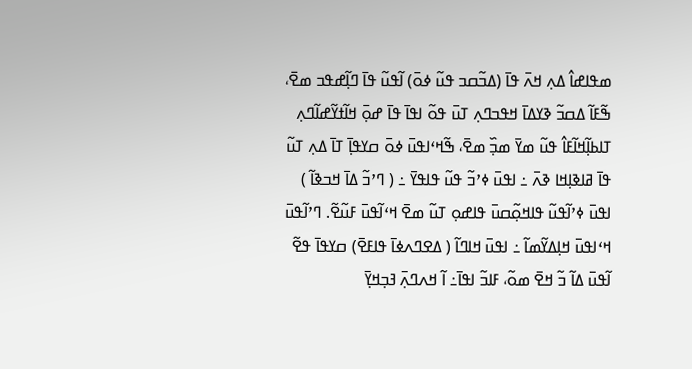ߘߟߊߝߊ߮ ߡߍ߲ ߞߍ߫ ߟߊ߫ (ߡߏ߬ߛߏ ߟߎ߬ ߦߋ߫) ߊ߬ߟߎ߬ ߟߊ߫ ߣߊ߲߬ߝߟߏ ߘߐ߫، ߒ߬ߓߊ߬ ߡߛߏ߬ ߢߌߡߊ߫ ߞߟߏߣߍ߲ ߠߎ߫ ߟߋ߬ ߊߟߊ߫ ߟߊ߫ ߝߋ߲߫ ߞߊ߬ߙߌ߬ߝߊ߬ߣߍ߲ ߠߊߕߊ߲߬ߞߊ߬ߓߊ߮ ߟߎ߬ ߘߌ߫ ߘߏ߲߰ ߘߐ߫، ߒ߬ߞߵߊߟߎ߫ ߦߋ߫ ߛߌߟߊ߲߫ ߠߊ߫ ߡߍ߲ ߠߎ߬ ߟߊ߫ ߥߊߢߊ߲ߞߊ ߢߍ߫ ߸ ߊߟߎ߫ ߦߴߏ߬ ߟߎ߬ ߟߊߟߌ߫ ߸ ( ߣߴߏ߬ ߡߊ߫ ߞߏߢߊ߬ ) ߊߟߎ߫ ߦߴߊ߬ߟߎ߬ ߟߊߞߋ߲߬ߛߎ߫ ߟߊߝߋ߲ ߠߎ߬ ߘߐ߫ ߞߵߊ߬ߟߎ߫ ߓߎ߬ߐ߬. ߣߴߊ߬ߟߎ߫ ߞߵߊߟߎ߫ ߞߊ߲ߡߌ߬ߘߊ߬ ߸ ߊߟߎ߫ ߞߊߣߊ߬ ( ߡߐߣߍߦߊ߫ ߟߊߓߐ߫) ߛߌߟߊ߫ ߟߐ߬ ߊ߬ߟߎ߫ ߡߊ߬ ߏ߬ ߞߐ߫ ߘߋ߬، ߓߊߏ߬ ߊߟߊ߫߸ ߊ߬ ߞߍߣߍ߲߫ ߔߏ߲ߞߌ߲߫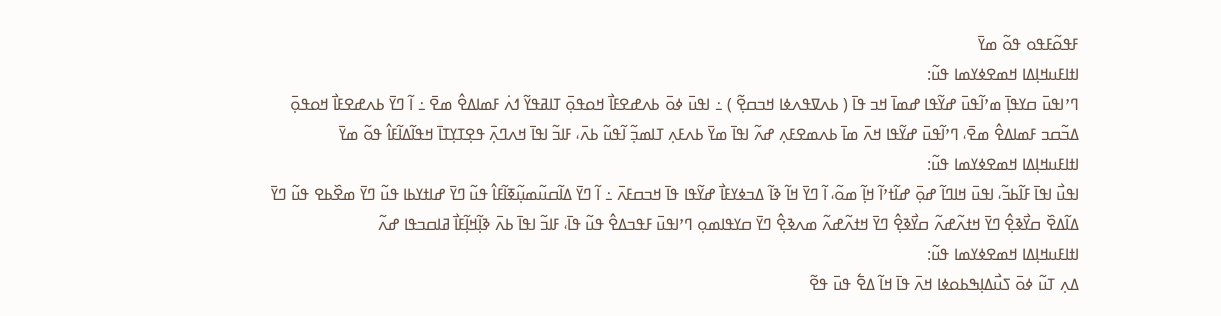ߓߟߋ߬ߓߟߋ ߟߋ߬ ߘߌ߫
ߊߙߊߓߎߞߊ߲ߡߊ ߞߘߐߦߌߘߊ ߟߎ߬:
ߣߴߊߟߎ߫ ߛߌߟߊ߲߫ ߘߴߊ߬ߟߎ߫ ߝߌ߬ߟߊ ߝߘߊ߫ ߞߏ ߟߊ߫ ( ߕߍߜߟߍߦߊ ߞߏߛߐ߲߬ ) ߸ ߊߟߎ߫ ߦߋ߫ ߕߍߝߐߓߊ߯ ߞߋߟߋ߲߫ ߠߊߥߟߌ߬ ߗߍ߭ ߓߘߊߡߐ߮ ߘߐ߫ ߸ ߊ߬ ߣߌ߫ ߕߍߝߐߓߊ߯ ߞߋߟߋ߲߫ ߡߏ߬ߛߏ ߓߘߊߡߐ߮ ߘߐ߫، ߣߴߊ߬ߟߎ߫ ߝߌ߬ߟߊ ߞߍ߫ ߘߊ߫ ߕߍߘߐߓߍ߲ ߝߍ߬ ߊߟߊ߫ ߘߌ߫ ߕߍߓߍ߲ ߠߊߘߏ߲߬ ߊ߬ߟߎ߬ ߕߍ߫، ߓߊߏ߬ ߊߟߊ߫ ߞߍߣߍ߲߫ ߟߐ߲ߠߌ߲ߠߊ߫ ߞߟߊ߬ߡߊ߬ߓߊ߮ ߟߋ߬ ߘߌ߫
ߊߙߊߓߎߞߊ߲ߡߊ ߞߘߐߦߌߘߊ ߟߎ߬:
ߊߟߎ߯ ߊߟߊ߫ ߓߊ߬ߕߏ߬، ߊߟߎ߫ ߞߊߣߊ߬ ߝߋ߲߫ ߝߊ߬ߙߴߊ߬ ߞߊ߲߬ ߘߋ߬، ߊ߬ ߣߌ߫ ߞߊ߬ ߢߊ߬ ߡߏߦߌߓߊ߯ ߝߌ߬ߟߊ ߟߊ߫ ߞߏߛߓߍ߫ ߸ ߊ߬ ߣߌ߫ ߡߊ߬ߛߎ߬ߘߎ߲߬ߧߊ߬ߓߊ߮ ߟߎ߬ ߣߌ߫ ߝߊߙߌߕߊ ߟߎ߬ ߣߌ߫ ߘߐ߰ߕߐ ߟߎ߬ ߣߌ߫ ߡߊ߬ߡߐ߰ ߛߌ߯ߢߐ߲߮ ߣߌ߫ ߞߙߍ߬ߝߍ߬ ߛߌ߯ߢߐ߲߮ ߣߌ߫ ߞߙߍ߬ߝߍ߬ ߘߍߢߐ߲߮ ߣߌ߫ ߛߌߟߊߘߋ߲ ߣߴߊߟߎ߫ ߓߟߏߡߐ߮ ߟߎ߬ ߟߊ߫، ߓߊߏ߬ ߊߟߊ߫ ߕߍ߫ ߢߊ߲߬ߞߊ߲߬ߓߊ߯ ߥߊߛߏߟߊ ߝߍ߬
ߊߙߊߓߎߞߊ߲ߡߊ ߞߘߐߦߌߘߊ ߟߎ߬:
ߡߍ߲ ߠߎ߬ ߦߋ߫ ߖߎ߯ߡߊ߲ߒߕߋߦߊ ߞߍ߫ ߟߊ߫ ߞߊ߬ ߡߐ߱ ߟߎ߫ ߟߐ߬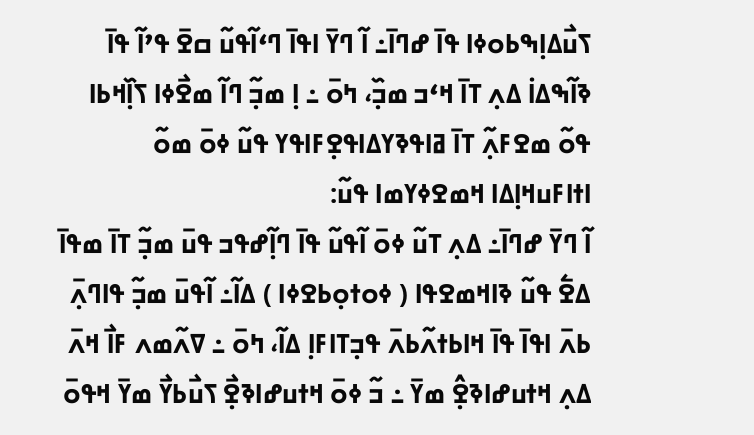ߖߎ߯ߡߊ߲ߒߕߋߦߊ ߟߊ߫ ߝߣߊ߫߸ ߊ߬ ߣߌ߫ ߊߟߊ߫ ߣߵߊ߬ߟߎ߬ ߛߐ߫ ߟߴߊ߬ ߟߊ߫ ߢߊ߬ߒߡߊ߭ ߡߍ߲ ߠߊ߫ ߞߵߏ ߘߏ߲߰، ߤߋ߫ ߸ ߊ߲ ߘߏ߲߬ ߣߊ߬ ߘߐ߯ߦߊ ߖߊ߲߰ߞߕߊ ߟߋ߬ ߘߐߓߍ߲߬ ߠߊ߫ ߥߊߟߢߌߡߊߟߐ߲ߓߊߟߌ ߟߎ߬ ߦߋ߫ ߘߋ߬
ߊߙߊߓߎߞߊ߲ߡߊ ߞߘߐߦߌߘߊ ߟߎ߬:
ߊ߬ ߣߌ߫ ߝߣߊ߫߸ ߡߍ߲ ߠߎ߬ ߦߋ߫ ߊ߬ߟߎ߬ ߟߊ߫ ߣߊ߲߬ߝߟߏ ߟߎ߫ ߘߏ߲߬ ߠߊ߫ ߘߟߊ߫ ߡߐ߱ ߟߎ߬ ߢߊߞߘߐߟߊ ( ߦߋߙߋ߲ߕߐߦߊ ) ߡߊ߬߸ ߊ߬ߟߎ߫ ߘߏ߲߬ ߟߊߣߍ߲߫ ߕߍ߫ ߊߟߊ߫ ߟߊ߫ ߞߊߕߙߍ߬ߕߍ߫ ߟߏ߲ߠߊߓߊ߲ ߡߊ߬، ߤߋ߫ ߸ ߜߍ߬ߘߍ ߓߊ߯ ߞߍ߫ ߡߍ߲ ߞߙߎߝߊߢߐ߲߮ ߘߌ߫ ߸ ߏ߬ ߦߋ߫ ߞߙߎߝߊߢߐ߲߯ ߖߎ߯ߕߌ߯ ߘߌ߫ ߞߟߋ߫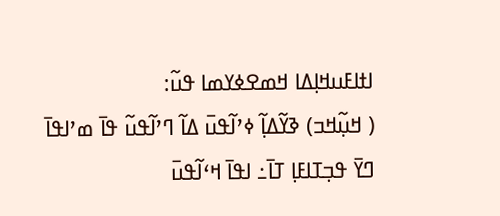ߊߙߊߓߎߞߊ߲ߡߊ ߞߘߐߦߌߘߊ ߟߎ߬:
( ߞߎ߲߬ߞߏ) ߢߌ߬ߡߊ߲߬ ߦߴߊ߬ߟߎ߫ ߡߊ߬ ߣߴߊ߬ߟߎ߬ ߟߊ߫ ߘߴߊߟߊ߫ ߣߌ߫ ߟߏ߲ߠߊߓߊ߲ ߠߊ߫߸ ߊߟߊ߫ ߞߵߊ߬ߟߎ߫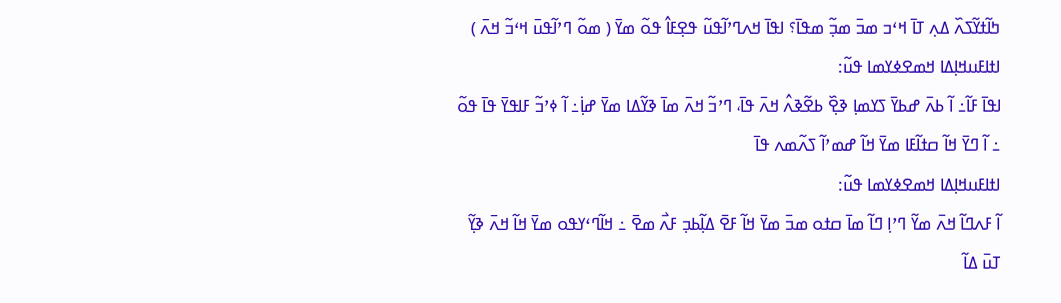ߤߊ߬ߙߌ߬ߖߍ߰ ߡߍ߲ ߠߊ߫ ߞߵߏ ߘߏ߫ ߘߏ߲߬ ߘߟߊ߫؟ ߊߟߊ߫ ߞߍߣߴߊ߬ߟߎ߬ ߟߐ߲ߓߊ߮ ߟߋ߬ ߘߌ߫ ( ߘߋ߬ ߣߴߊ߬ߟߎ߫ ߞߵߏ߬ ߞߍ߫ )
ߊߙߊߓߎߞߊ߲ߡߊ ߞߘߐߦߌߘߊ ߟߎ߬:
ߊߟߊ߫ ߓߊ߬߸ ߊ߬ ߕߍ߫ ߝߕߌ߫ ߖߌߘߊ߲ ߢߐ߲߰ ߕߐ߬ߢߍ߮ ߞߍ߫ ߟߊ߫، ߣߴߏ߬ ߞߍ߫ ߘߊ߫ ߢߌ߬ߡߊ ߘߌ߫ ߝߊ߲߭߸ ߊ߬ ߦߴߏ߬ ߓߊߟߌ߫ ߟߊ߫ ߟߋ߬ ߸ ߊ߬ ߣߌ߫ ߞߊ߬ ߛߙߊ߬ߓߊ ߘߌ߫ ߞߊ߬ ߝߘߴߊ߬ ߖߍ߬ߘߍ ߟߊ߫
ߊߙߊߓߎߞߊ߲ߡߊ ߞߘߐߦߌߘߊ ߟߎ߬:
ߊ߬ ߓߍߣߊ߬ ߞߍ߫ ߘߌ߬ ߣߴߊ߲ ߣߊ߬ ߘߊ߫ ߛߙߋ ߘߏ߫ ߘߌ߫ ߞߊ߬ ߓߐ߫ ߡߊ߲߬ߕߏ߲ ߓߍ߯ ߘߐ߫ ߸ ߞߊ߬ߣߵߌߟߋ ߘߌ߫ ߞߊ߬ ߞߍ߫ ߢߌ߲߬ ߠߎ߫ ߡߊ߬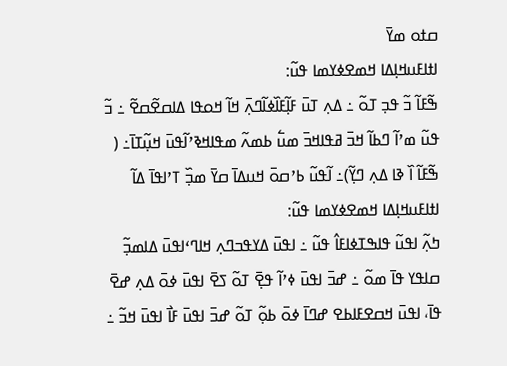ߛߙߋ ߘߌ߫
ߊߙߊߓߎߞߊ߲ߡߊ ߞߘߐߦߌߘߊ ߟߎ߬:
ߒ߬ߓߊ߬ ߏ߬ ߟߏ߲ ߠߋ߬ ߸ ߡߍ߲ ߠߎ߫ ߓߊ߲߬ߓߊ߰ߦߊ߬ߣߍ߲߫ ߞߊ߬ ߞߋߟߊ ߡߊߛߐ߬ߛߐ߬ ߸ ߏ߬ ߟߎ߬ ߘߴߊ߬ ߣߕߊ߬ ߞߏ߫ ߥߟߊߞߏ߫ ߘߎ߱ ߕߘߍ߬ ߘߟߊߞߢߴߊ߬ߟߎ߫ ߞߎ߲߬ߠߊ߫߸ ( ߒ߬ߓߊ߬ ߊ߰ ߢߊ ߡߍ߲ ߣߌ߲߬)߸ ߊ߬ߟߎ߬ ߕߴߛߋ߫ ߞߎߡߊ߫ ߛߌ߫ ߘߏ߲߰ ߠߴߊߟߊ߫ ߡߊ߬
ߊߙߊߓߎߞߊ߲ߡߊ ߞߘߐߦߌߘߊ ߟߎ߬:
ߤߍ߲߬ ߊߟߎ߬ ߟߊߒߠߦߊߓߊ߮ ߟߎ߬ ߸ ߊߟߎ߫ ߡߌߟߏߣߍ߲ ߞߊߣߵߊߟߎ߫ ߡߊߘߏ߲߬ ߛߊߟߌ ߟߊ߫ ߘߋ߬ ߸ ߝߏ߫ ߊߟߎ߫ ߦߴߊ߬ ߟߐ߲߫ ߠߋ߬ ߖߐ߫ ߊߟߎ߫ ߦߋ߫ ߡߍ߲ ߝߐ߫ ߟߊ߫، ߊߟߎ߫ ߞߛߐߓߊߕߐ ߝߣߊ߫ ߦߋ߫ ߕߋ߲߬ ߠߋ߬ ߝߏ߫ ߊߟߎ߫ ߓߊ߯ ߊߟߎ߫ ߞߏ߬ ߸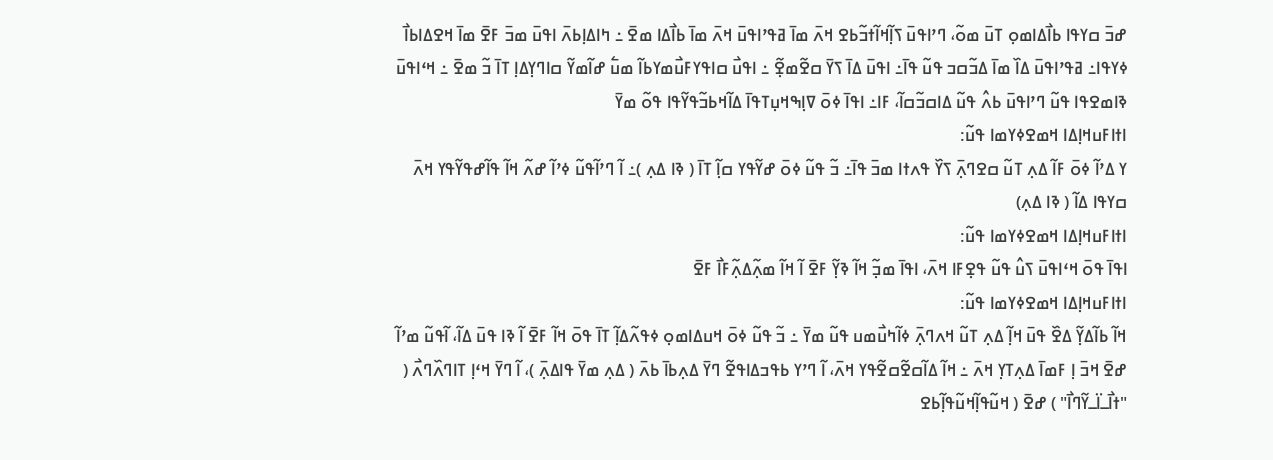ߝߏ߫ ߛߌߟߊ ߕߊ߯ߡߊߘߋ߲ ߠߎ߫ ߘߋ߬، ߣߴߊߟߎ߫ ߖߊ߲߬ߞߊ߬ߙߏ߬ߕߐ ߞߍ߫ ߘߊ߫ ߥߟߴߊߟߎ߫ ߞߍ߫ ߘߊ߫ ߕߊ߯ߡߊ ߘߐ߫ ߸ ߤߊߡߊ߲ߕߍ߫ ߊߟߎ߫ ߘߏ߫ ߓߐ߫ ߘߊ߫ ߞߐߡߊߕߊ߯ ߦߌߟߊ߸ ߥߟߴߊߟߎ߫ ߡߊ߰ ߘߊ߫ ߡߏ߬ߛߏ ߟߎ߬ ߟߊ߫߸ ߊߟߎ߫ ߡߊ߫ ߖߌ߫ ߛߐ߬ߘߐ߲߬ ߸ ߊߟߎ߯ ߛߊߟߌߓߎ߯ߘߌߕߊ߬ ߘߎ߱ ߝߊ߬ߘߌ߬ ߛߊߣߌ߲ߡߊ߲ ߠߊ߫ ߏ߬ ߘߐ߫ ߸ ߞߵߊߟߎ߫ ߢߊߘߐߟߊ ߟߎ߬ ߣߴߊߟߎ߫ ߕߍ߮ ߟߎ߬ ߡߊߛߏ߬ߛߊ߬، ߓߊ߸ ߊߟߊ߫ ߦߋ߫ ߜߊ߲ߒߞߎ߲ߠߟߊ߫ ߡߊ߬ߞߕߏ߬ߟߌ߬ߟߊ ߟߋ߬ ߘߌ߫
ߊߙߊߓߎߞߊ߲ߡߊ ߞߘߐߦߌߘߊ ߟߎ߬:
ߌ ߡߴߊ߬ ߦߋ߫ ߓߊ߬ ߡߍ߲ ߠߎ߬ ߛߐߣߍ߲߫ ߖߌ߰ ߟߍߙߊ ߘߏ߫ ߟߊ߫߸ ߏ߬ ߟߎ߬ ߦߋ߫ ߝߌ߬ߟߌ ߛߊ߲߬ ߠߊ߫ ( ߢߊ ߡߍ߲ )߸ ߊ߬ ߣߴߊ߬ߟߎ߬ ߦߴߊ߬ ߝߍ߬ ߞߊ߬ ߟߊ߬ߝߟߌ߬ߟߌ ߞߍ߫ ߛߌߟߊ ߡߊ߬ ( ߢߊ ߡߍ߲)
ߊߙߊߓߎߞߊ߲ߡߊ ߞߘߐߦߌߘߊ ߟߎ߬:
ߊߟߊ߫ ߟߋ߫ ߞߵߊߟߎ߫ ߖߎ߮ ߟߎ߬ ߟߐ߲ߓߊ ߞߍ߫، ߊߟߊ߫ ߘߏ߲߬ ߞߊ߬ ߢߌ߲߬ ߓߐ߫ ߊ߬ ߞߊ߬ ߘߍ߲߬ߡߍ߲߬ߓߊ߯ ߓߐ߫
ߊߙߊߓߎߞߊ߲ߡߊ ߞߘߐߦߌߘߊ ߟߎ߬:
ߞߊ߬ ߕߊ߬ߡߌ߲߬ ߡߐ߰ ߟߎ߫ ߞߊ߲߬ ߡߍ߲ ߠߎ߬ ߞߍߣߍ߲߫ ߦߊ߬ߤߎ߯ߘߎ ߟߎ߬ ߘߌ߫ ߸ ߏ߬ ߟߎ߬ ߦߋ߫ ߞߎߡߊߘߋ߲ ߦߟߍ߬ߡߊ߲߬ ߠߊ߫ ߟߋ߫ ߞߊ߬ ߓߐ߫ ߊ߬ ߢߊ ߟߎ߫ ߡߊ߬، ߊ߬ߟߎ߬ ߘߴߊ߬ ߝߐ߫ ߞߏ߫ ߊ߲ ߓߘߊ߫ ߡߍ߲ߠߌ߲ ߞߍ߫ ߸ ߞߊ߬ ߡߊ߬ߛߐ߬ߛߐ߬ߟߌ ߞߍ߫، ߊ߬ ߣߴߌ ߕߟߏߡߊߟߐ߬ ߣߌ߫ ߡߍ߲ߕߊ߫ ߕߍ߫ ( ߡߍ߲ ߘߌ߫ ߟߊߡߍ߲߫ )، ߊ߬ ߣߌ߫ ߞߵߊ߲ ߠߊߣߍ߰ߣߍ߯ ( "ߙߊ߯ߺߊ߳ߺߌ߬ߣߊ߯" ) ߝߐ߫ ( ߞߎ߬ߟߊ߲߬ߞߎ߬ߟߊ߲߬ߕߐ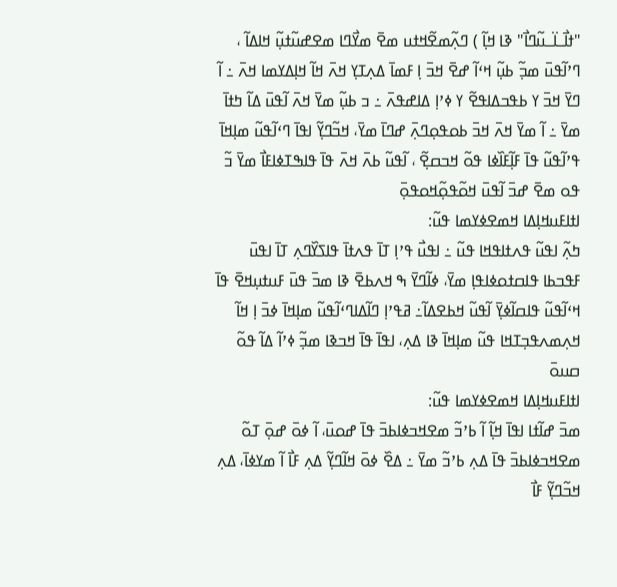"ߙߊ߯ߺߊ߳ߺߎ߬ߣߊ߯" ߢߊ ߞߊ߲߬ ) ߣߍ߲߬ߘߐ߬ߞߙߎ ߘߐ߫ ߘߌ߯ߣߊ ߘߐߝߎ߬ߙߎ߲߬ ߞߊߡߊ߬ ، ߣߴߊ߬ߟߎ߫ ߘߏ߲߬ ߕߎ߲߬ ߞߵߊ߬ ߝߐ߫ ߞߏ߫ ߊ߲ ߓߘߊ߫ ߡߍ߲ߠߌ߲ ߞߍ߫ ߞߊ߬ ߞߊ߲ߡߌߘߊ ߞߍ߫ ߸ ߊ߬ ߣߌ߫ ߞߏ߫ ߌ ߕߟߏߡߊߟߐ߬ ߌ ߦߴߊ߲ ߡߊߝߟߍ߫ ߸ ߏ ߕߎ߲߬ ߘߌ߫ ߞߍ߫ ߊ߬ߟߎ߫ ߡߊ߬ ߤߙߊ߫ ߘߌ߫ ߸ ߊ߬ ߘߌ߫ ߞߍ߫ ߞߏ߫ ߕߋߟߋ߲ߣߍ߲߫ ߝߣߊ߫ ߘߌ߫، ߞߏ߬ߣߌ߲߬ ߊߟߊ߫ ߣߵߊ߬ߟߎ߬ ߘߊ߲ߞߊ߫ ߟߴߊ߬ߟߎ߬ ߟߊ߫ ߓߊ߲߬ߓߊ߰ߦߊ ߟߋ߬ ߞߏߛߐ߲߬ ، ߊ߬ߟߎ߬ ߕߍ߫ ߞߍ߫ ߟߊ߫ ߟߊߒߠߦߊߓߊ߯ ߘߌ߫ ߏ߬ ߟߋ ߘߐ߫ ߝߏ߫ ߊ߬ߟߎ߫ ߞߋ߬ߟߋ߲߬ߞߋߟߋ߲߫
ߊߙߊߓߎߞߊ߲ߡߊ ߞߘߐߦߌߘߊ ߟߎ߬:
ߤߍ߲߬ ߊߟߎ߬ ߟߍߙߊߟߞߊ ߟߎ߬ ߸ ߊߟߎ߯ ߟߴߊ߲ ߠߊ߫ ߟߍߙߊ߫ ߟߊߖߌ߰ߣߍ߲ ߠߊ߫ ߊߟߎ߫ ߓߟߏߕߊ ߟߊߛߙߋߦߊߟߊ߲ ߘߌ߫، ߦߊ߬ߣߌ߫ ߒ ߞߍߕߐ߫ ߢߊ ߘߏ߫ ߟߎ߫ ߓߎߙߎ߲ߞߐ߫ ߟߊ߫ ߞߵߊ߬ߟߎ߬ ߟߊߛߊ߬ߦߌ߲߫ ߊ߬ߟߎ߬ ߞߕߐߡߊ߬߸ ߥߟߴߊ߲ ߣߊ߬ߡߊߣߵߊ߬ߟߎ߬ ߘߊ߲ߞߊ߫ ߦߏ߫ ߊ߲ ߞߊ߬ ߞߍ߲ߘߍߟߏ߲ߠߞߊ ߟߎ߬ ߘߊ߲ߞߊ߫ ߢߊ ߡߍ߲، ߊߟߊ߫ ߟߊ߫ ߞߏߢߊ ߘߏ߲߬ ߦߴߊ߬ ߡߊ߬ ߟߋ߬ ߛߎߋ߫
ߊߙߊߓߎߞߊ߲ߡߊ ߞߘߐߦߌߘߊ ߟߎ߬:
ߘߏ߫ ߝߊ߬ߙߊ ߊߟߊ߫ ߞߊ߲߬ ߊ߬ ߕߴߏ߬ ߘߐߞߏߦߊߕߏ߫ ߟߊ߫ ߝߋߎ߫، ߊ߬ ߦߋ߫ ߝߋ߲߫ ߠߋ߬ ߘߐߞߏߦߊߕߏ߫ ߟߊ߫ ߡߍ߲ ߕߴߏ߬ ߘߌ߫ ߸ ߡߐ߰ ߦߋ߫ ߞߊ߬ߣߌ߲߬ ߡߍ߲ ߓߊ߯ ߊ߬ ߘߌߦߊ߫، ߡߍ߲ ߞߏ߬ߣߌ߲߬ ߓߊ߯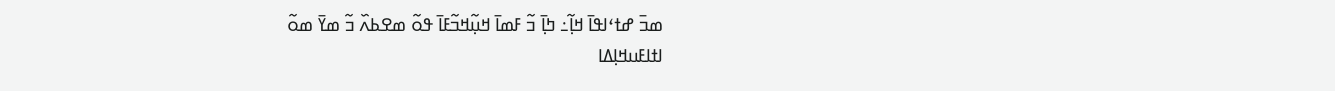ߘߏ߫ ߝߙߵߊߟߊ߫ ߞߊ߲߬߸ ߤߊ߲߫ ߏ߬ ߓߘߊ߫ ߞߎ߲߬ߞߏ߬ߓߊ߫ ߟߋ߬ ߘߐߕߍ߰ ߏ߬ ߘߌ߫ ߘߋ߬
ߊߙߊߓߎߞߊ߲ߡߊ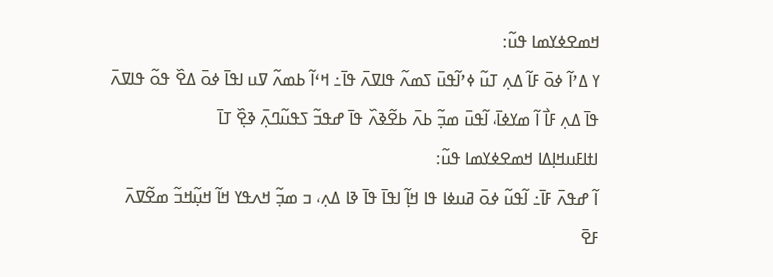ߞߘߐߦߌߘߊ ߟߎ߬:
ߌ ߡߴߊ߬ ߦߋ߫ ߓߊ߬ ߡߍ߲ ߠߎ߬ ߦߴߊ߬ߟߎ߫ ߖߘߍ߬ ߟߊߜߍ߫ ߟߊ߫߸ ߞߵߊ߬ ߕߘߍ߬ ߜߎ ߊߟߊ߫ ߦߋ߫ ߡߐ߰ ߟߋ߬ ߟߊߜߍ߫ ߟߊ߫ ߡߍ߲ ߓߊ߯ ߊ߬ ߘߌߦߊ߫، ߊ߬ߟߎ߫ ߘߏ߲߬ ߕߍ߫ ߕߐ߬ߢߍ߰ ߟߊ߫ ߝߟߏ߬ ߖߟߎ߬ߣߍ߲߫ ߢߐ߲߰ ߠߊ߫
ߊߙߊߓߎߞߊ߲ߡߊ ߞߘߐߦߌߘߊ ߟߎ߬:
ߊ߬ ߝߟߍ߫ ߓߊ߫߸ ߊ߬ߟߎ߬ ߦߋ߫ ߥߎߦߊ ߟߊ ߞߊ߲߬ ߊߟߊ߫ ߟߊ߫ ߢߊ ߡߍ߲، ߏ ߘߏ߲߬ ߞߍߟߌ ߞߊ߬ ߞߎ߲߬ߞߏ߬ ߘߐ߬ߜߍ߫ ߓߐ߫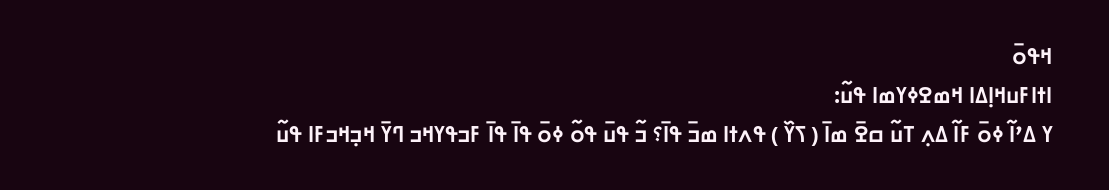ߞߟߋ߫
ߊߙߊߓߎߞߊ߲ߡߊ ߞߘߐߦߌߘߊ ߟߎ߬:
ߌ ߡߴߊ߬ ߦߋ߫ ߓߊ߬ ߡߍ߲ ߠߎ߬ ߛߐ߫ ߘߊ߫ ( ߖߌ߰ ) ߟߍߙߊ ߘߏ߫ ߟߊ߫؟ ߏ߬ ߟߎ߫ ߟߋ߬ ߦߋ߫ ߟߊ߫ ߟߊ߫ ߓߏߟߌߞߏ ߣߌ߫ ߞߏ߲ߞߏߓߊ ߟߎ߬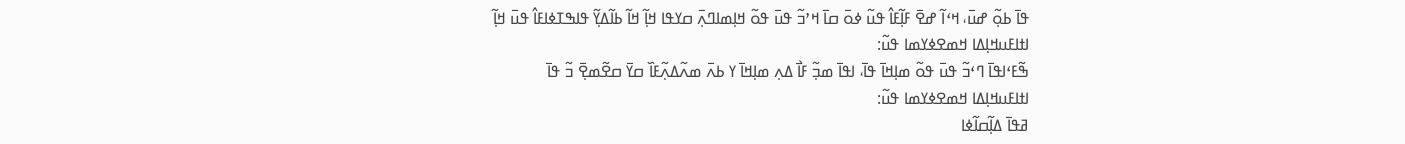ߟߊ߫ ߕߋ߲߬ ߝߎ߫، ߞߵߊ߬ ߝߐ߫ ߓߊ߲߬ߓߊ߮ ߟߎ߬ ߦߋ߫ ߛߊ߫ ߞߴߏ߬ ߟߎ߫ ߟߋ߬ ߞߊ߲ߘߊߣߍ߲߫ ߛߌߟߊ ߞߊ߲߬ ߞߊ߬ ߕߊ߬ߡߌ߲߬ ߟߊߒߠߦߊߓߊ߮ ߟߎ߫ ߞߊ߲߬
ߊߙߊߓߎߞߊ߲ߡߊ ߞߘߐߦߌߘߊ ߟߎ߬:
ߒ߬ߓߵߊߟߊ߫ ߣߵߏ߬ ߟߎ߫ ߟߋ߬ ߘߊ߲ߞߊ߫ ߟߊ߫، ߊߟߊ߫ ߘߏ߲߬ ߓߊ߯ ߡߍ߲ ߘߊ߲ߞߊ߫ ߌ ߕߍ߫ ߘߍ߬ߡߍ߲߬ߓߊ߰ ߛߌ߫ ߛߐ߬ߘߐ߲߫ ߏ߬ ߟߊ߫
ߊߙߊߓߎߞߊ߲ߡߊ ߞߘߐߦߌߘߊ ߟߎ߬:
ߥߟߊ߫ ߡߊ߲߬ߛߊ߬ߦߊ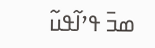ߘߏ߫ ߟߴߊ߬ߟߎ߬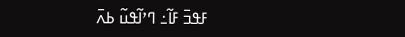ߓߟߏ߫ ߓߊ߬߸ ߣߴߊ߬ߟߎ߬ ߕߍ߫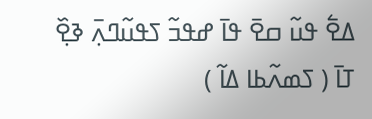ߡߐ߱ ߟߎ߬ ߛߐ߫ ߟߊ߫ ߝߟߏ߬ ߖߟߎ߬ߣߍ߲߫ ߢߐ߲߰ ߠߊ߫ ( ߖߘߍ߬ߕߊ ߡߊ߬ )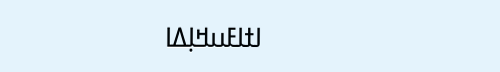ߊߙߊߓߎߞߊ߲ߡߊ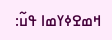ߞߘߐߦߌߘߊ ߟߎ߬: